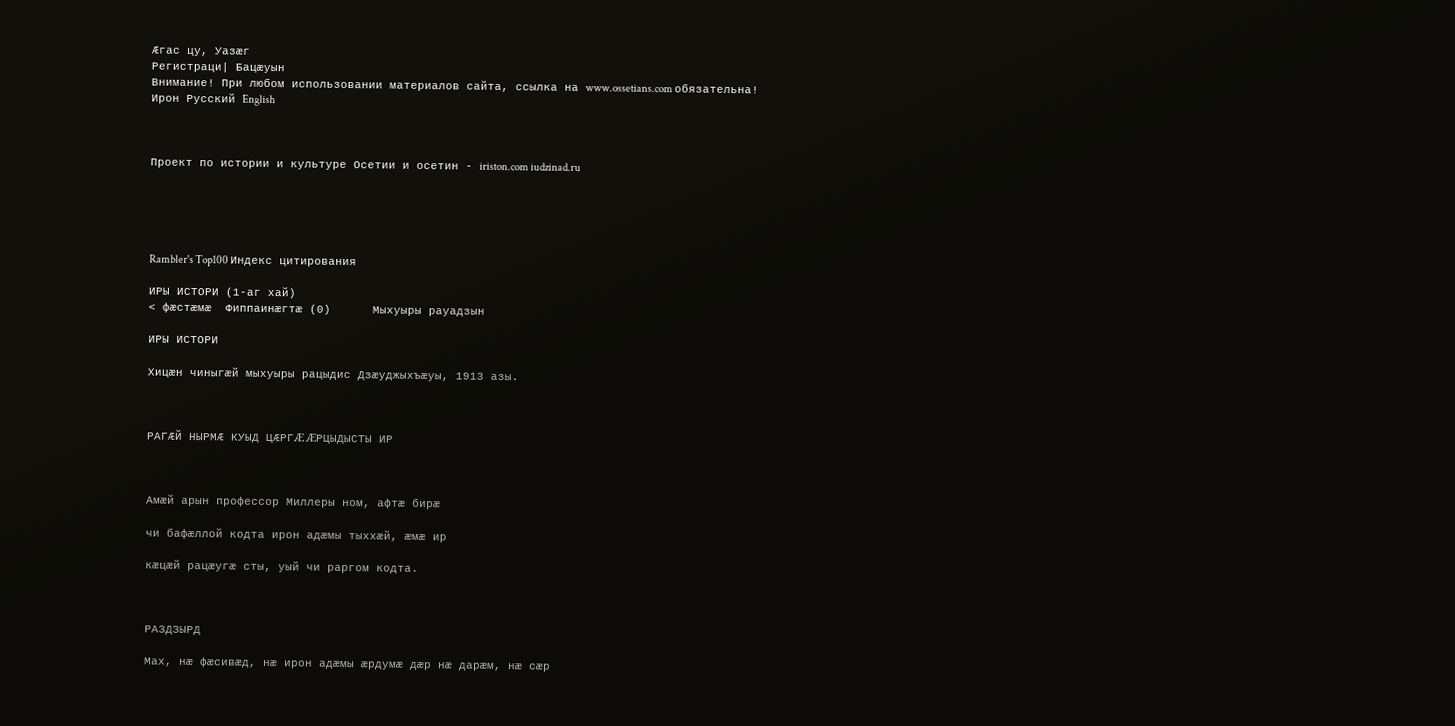Æгас цу, Уазæг
Регистраци| Бацæуын
Внимание! При любом использовании материалов сайта, ссылка на www.ossetians.com обязательна!
Ирон Русский English



Проект по истории и культуре Осетии и осетин - iriston.com iudzinad.ru





Rambler's Top100 Индекс цитирования

ИРЫ ИСТОРИ (1-аг хай)
< фæстæмæ  Фиппаинæгтæ (0)      Мыхуыры рауадзын

ИРЫ ИСТОРИ

Хицæн чиныгæй мыхуыры рацыдис Дзæуджыхъæуы, 1913 азы.



РАГÆЙ НЫРМÆ КУЫД ЦÆРГÆ ÆРЦЫДЫСТЫ ИР



Амæй арын профессор Миллеры ном, афтæ бирæ

чи бафæллой кодта ирон адæмы тыххæй, æмæ ир

кæцæй рацæугæ сты, уый чи раргом кодта.



РАЗДЗЫРД

Мах, нæ фæсивæд, нæ ирон адæмы æрдумæ дæр нæ дарæм, нæ сæр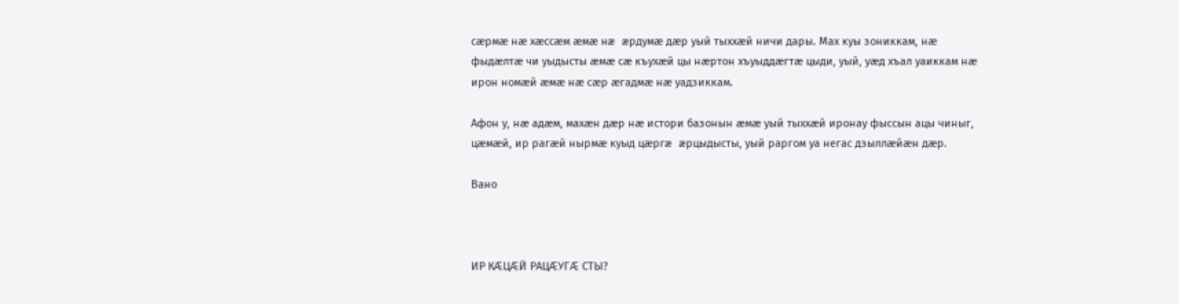сæрмæ нæ хæссæм æмæ нæ æрдумæ дæр уый тыххæй ничи дары. Мах куы зониккам, нæ фыдæлтæ чи уыдысты æмæ сæ къухæй цы нæртон хъуыддæгтæ цыди, уый, уæд хъал уаиккам нæ ирон номæй æмæ нæ сæр æгадмæ нæ уадзиккам.

Афон у, нæ адæм, махæн дæр нæ истори базонын æмæ уый тыххæй иронау фыссын ацы чиныг, цæмæй, ир рагæй нырмæ куыд цæргæ æрцыдысты, уый раргом уа негас дзыллæйæн дæр.

Вано



ИР КÆЦÆЙ РАЦÆУГÆ СТЫ?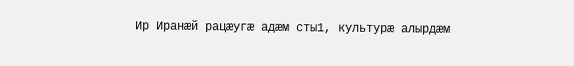Ир Иранæй рацæугæ адæм сты1, культурæ алырдæм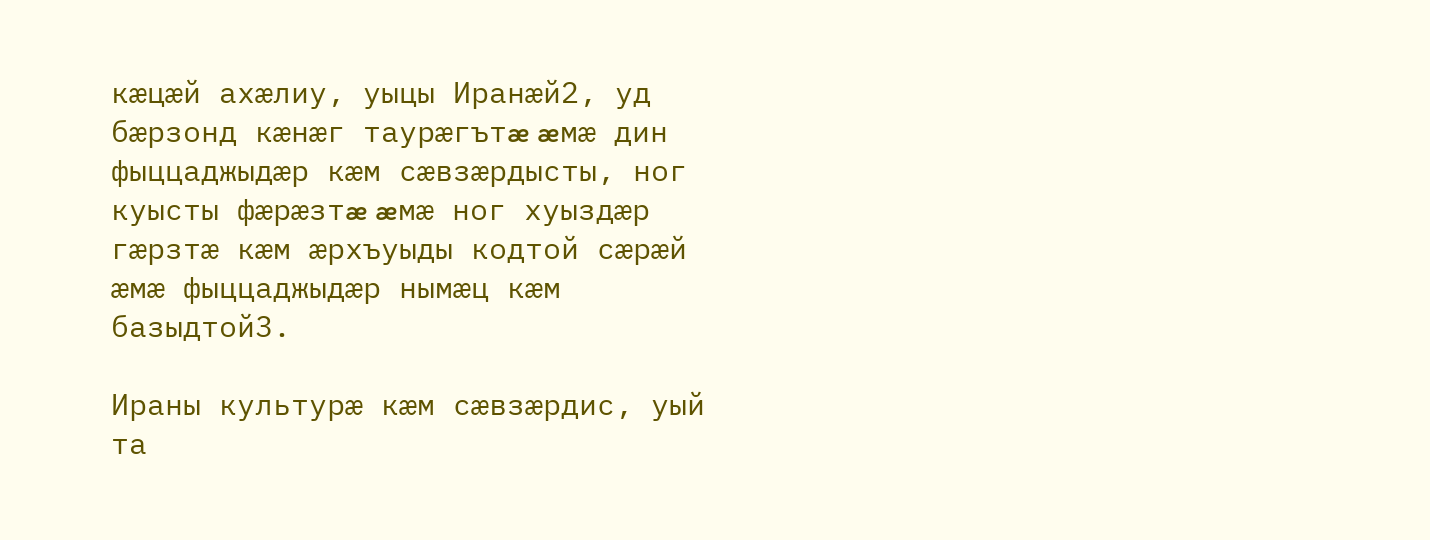кæцæй ахæлиу, уыцы Иранæй2, уд бæрзонд кæнæг таурæгътæ æмæ дин фыццаджыдæр кæм сæвзæрдысты, ног куысты фæрæзтæ æмæ ног хуыздæр гæрзтæ кæм æрхъуыды кодтой сæрæй æмæ фыццаджыдæр нымæц кæм базыдтой3.

Ираны культурæ кæм сæвзæрдис, уый та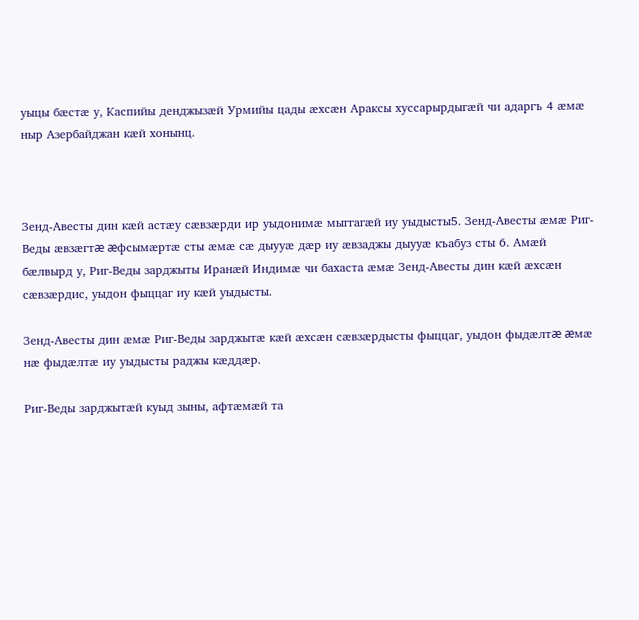уыцы бæстæ у, Каспийы денджызæй Урмийы цады æхсæн Араксы хуссарырдыгæй чи адаргъ 4 æмæ ныр Азербайджан кæй хонынц.



Зенд-Авесты дин кæй астæу сæвзæрди ир уыдонимæ мыггагæй иу уыдысты5. Зенд-Авесты æмæ Риг-Веды æвзæгтæ æфсымæртæ сты æмæ сæ дыууæ дæр иу æвзаджы дыууæ къабуз сты 6. Амæй бæлвырд у, Риг-Веды зарджыты Иранæй Индимæ чи бахаста æмæ Зенд-Авесты дин кæй æхсæн сæвзæрдис, уыдон фыццаг иу кæй уыдысты.

Зенд-Авесты дин æмæ Риг-Веды зарджытæ кæй æхсæн сæвзæрдысты фыццаг, уыдон фыдæлтæ æмæ нæ фыдæлтæ иу уыдысты раджы кæддæр.

Риг-Веды зарджытæй куыд зыны, афтæмæй та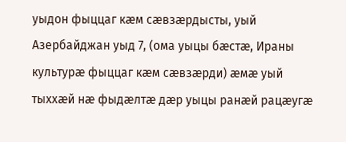уыдон фыццаг кæм сæвзæрдысты, уый Азербайджан уыд 7, (ома уыцы бæстæ, Ираны культурæ фыццаг кæм сæвзæрди) æмæ уый тыххæй нæ фыдæлтæ дæр уыцы ранæй рацæугæ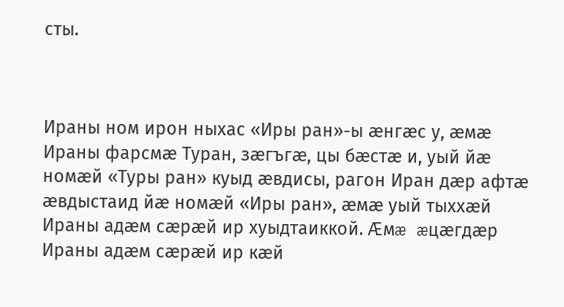сты.



Ираны ном ирон ныхас «Иры ран»-ы æнгæс у, æмæ Ираны фарсмæ Туран, зæгъгæ, цы бæстæ и, уый йæ номæй «Туры ран» куыд æвдисы, рагон Иран дæр афтæ æвдыстаид йæ номæй «Иры ран», æмæ уый тыххæй Ираны адæм сæрæй ир хуыдтаиккой. Æмæ æцæгдæр Ираны адæм сæрæй ир кæй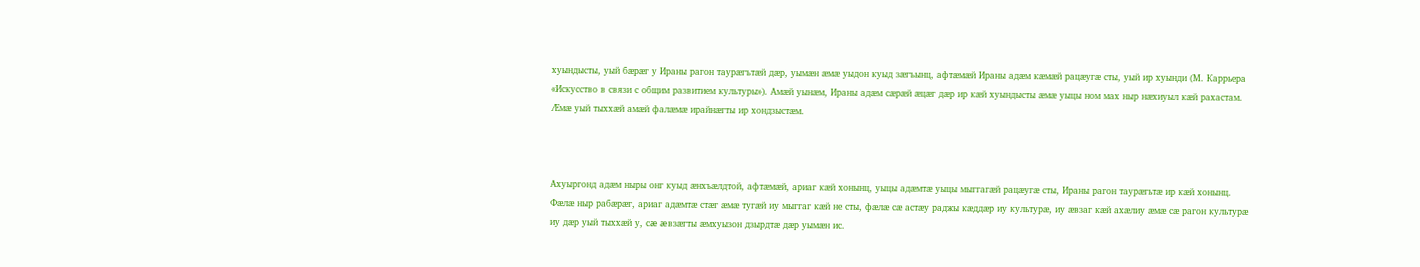хуындысты, уый бæрæг у Ираны рагон таурæгътæй дæр, уымæн æмæ уыдон куыд зæгъынц, афтæмæй Ираны адæм кæмæй рацæугæ сты, уый ир хуынди (М. Каррьера «Искусство в связи с общим развитием культуры»). Амæй уынæм, Ираны адæм сæрæй æцæг дæр ир кæй хуындысты æмæ уыцы ном мах ныр нæхиуыл кæй рахастам. Æмæ уый тыххæй амæй фалæмæ ирайнæгты ир хондзыстæм.



Ахуыргонд адæм ныры онг куыд æнхъæлдтой, афтæмæй, ариаг кæй хонынц, уыцы адæмтæ уыцы мыггагæй рацæугæ сты, Ираны рагон таурæгьтæ ир кæй хонынц. Фæлæ ныр рабæрæг, ариаг адæмтæ стæг æмæ тугæй иу мыггаг кæй не сты, фæлæ сæ астæу раджы кæддæр иу культурæ, иу æвзаг кæй ахæлиу æмæ сæ рагон культурæ иу дæр уый тыххæй у, сæ æвзæгты æмхуызон дзырдтæ дæр уымæн ис.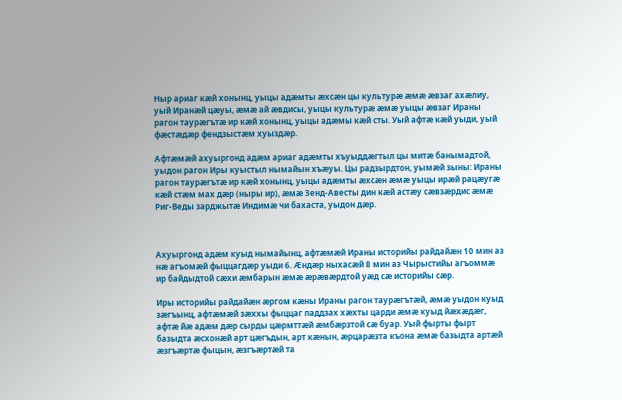Ныр ариаг кæй хонынц, уыцы адæмты æхсæн цы культурæ æмæ æвзаг ахæлиу, уый Иранæй цæуы, æмæ ай æвдисы, уыцы культурæ æмæ уыцы æвзаг Ираны рагон таурæгътæ ир кæй хонынц, уыцы адæмы кæй сты. Уый афтæ кæй уыди, уый фæстæдæр фендзыстæм хуыздæр.

Афтæмæй ахуыргонд адæм ариаг адæмты хъуыддæгтыл цы митæ банымадтой, уыдон рагон Иры куыстыл нымайын хъæуы. Цы радзырдтон, уымæй зыны: Ираны рагон таурæгътæ ир кæй хонынц, уыцы адæмты æхсæн æмæ уыцы ирæй рацæугæ кæй стæм мах дæр (ныры ир), æмæ Зенд-Авесты дин кæй астæу сæвзæрдис æмæ Риг-Веды зарджытæ Индимæ чи бахаста, уыдон дæр.



Ахуыргонд адæм куыд нымайынц, афтæмæй Ираны историйы райдайæн 10 мин аз нæ агъомæй фыццагдæр уыди 6. Æндæр ныхасæй 8 мин аз Чырыстийы агъоммæ ир байдыдтой сæхи æмбарын æмæ æрæвæрдтой уæд сæ историйы сæр.

Иры историйы райдайæн æргом кæны Ираны рагон таурæгътæй, æмæ уыдон куыд зæгъынц, афтæмæй зæххы фыццаг паддзах хæхты царди æмæ куыд йæхæдæг, афтæ йæ адæм дæр сырды цæрмттæй æмбæрзтой сæ буар. Уый фырты фырт базыдта æсхонæй арт цæгъдын, арт кæнын, æрцарæзта къона æмæ базыдта артæй æзгъæртæ фыцын, æзгъæртæй та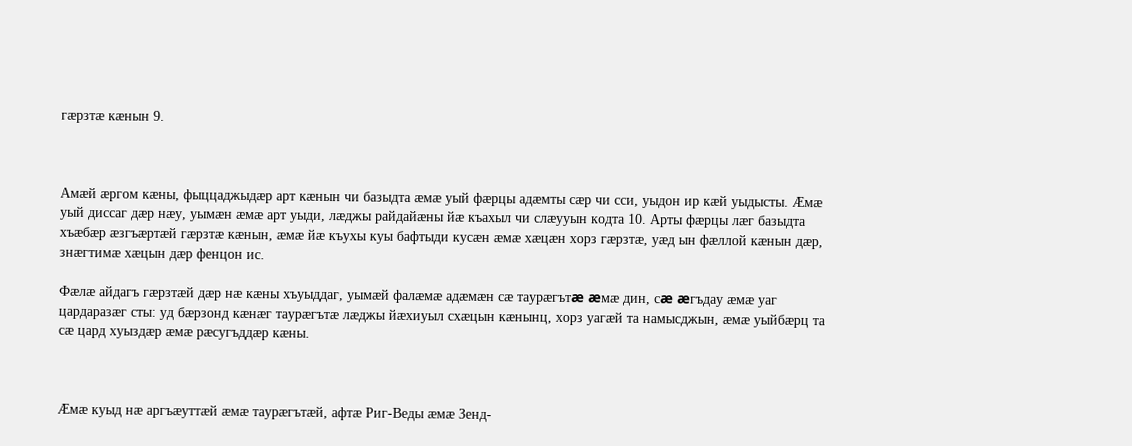гæрзтæ кæнын 9.



Амæй æргом кæны, фыццаджыдæр арт кæнын чи базыдта æмæ уый фæрцы адæмты сæр чи сси, уыдон ир кæй уыдысты. Æмæ уый диссаг дæр нæу, уымæн æмæ арт уыди, лæджы райдайæны йæ къахыл чи слæууын кодта 10. Арты фæрцы лæг базыдта хъæбæр æзгъæртæй гæрзтæ кæнын, æмæ йæ къухы куы бафтыди кусæн æмæ хæцæн хорз гæрзтæ, уæд ын фæллой кæнын дæр, знæгтимæ хæцын дæр фенцон ис.

Фæлæ айдагъ гæрзтæй дæр нæ кæны хъуыддаг, уымæй фалæмæ адæмæн сæ таурæгътæ æмæ дин, сæ æгъдау æмæ уаг цардаразæг сты: уд бæрзонд кæнæг таурæгътæ лæджы йæхиуыл схæцын кæнынц, хорз уагæй та намысджын, æмæ уыйбæрц та сæ цард хуыздæр æмæ рæсугъддæр кæны.



Æмæ куыд нæ аргъæуттæй æмæ таурæгътæй, афтæ Риг-Веды æмæ Зенд-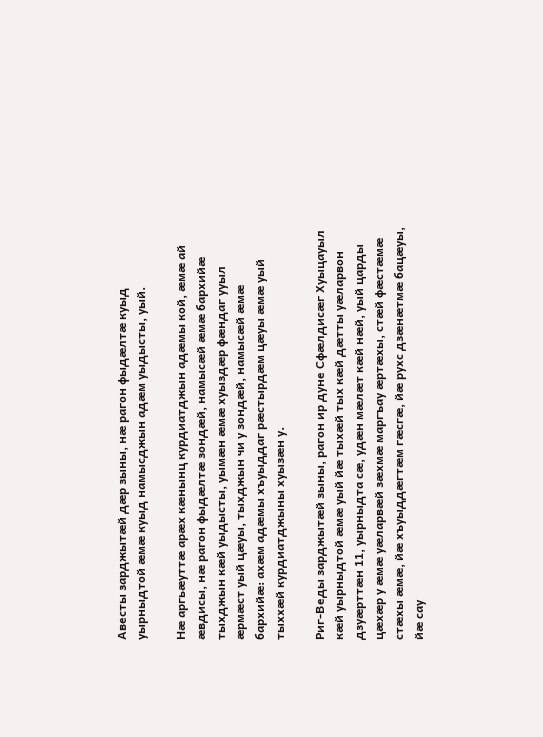Авесты зарджытæй дæр зыны, нæ рагон фыдæлтæ куыд уырныдтой æмæ куыд намысджын адæм уыдысты, уый.

Нæ аргьæуттæ арæх кæнынц курдиатджын адæмы кой, æмæ ай æвдисы, нæ рагон фыдæлтæ зондæй, намысæй æмæ бархийæ тыхджын кæй уыдысты, уымæн æмæ хуыздæр фæндаг ууыл æрмæст уый цæуы, тыхджын чи у зондæй, намысæй æмæ бархийæ: ахæм адæмы хъуыддаг рæстырдæм цæуы æмæ уый тыххæй курдиатджыны хуызæн у.

Риг-Веды зарджытæй зыны, рагон ир дуне Сфæлдисæг Хуыцауыл кæй уырныдтой æмæ уый йæ тыхæй тых кæй дæтты уæларвон дзуæрттæн 11, уырныдта сæ, удæн мæлæт кæй нæй, уый царды цæхæр у æмæ уæларвæй зæхмæ маргъау æртæхы, стæй фæстæмæ стæхы æмæ, йæ хъуыддæгтæм гæсгæ, йæ рухс дзæнæтмæ бацæуы, йæ сау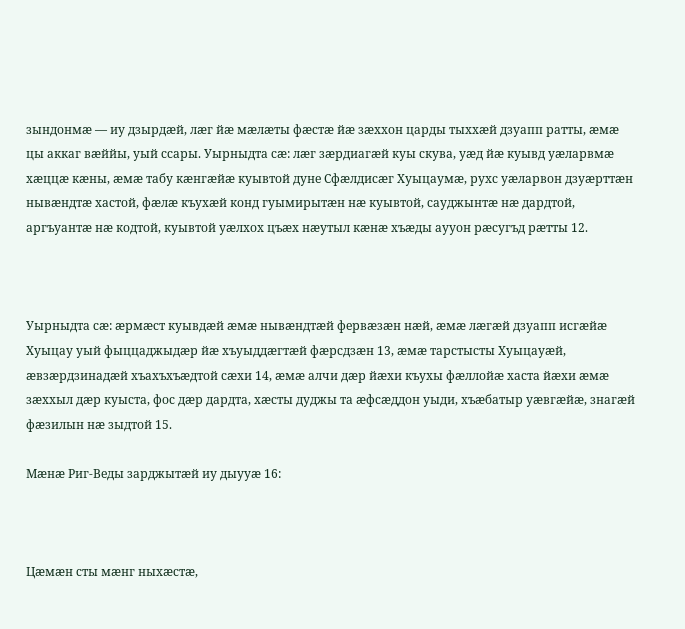зындонмæ — иу дзырдæй, лæг йæ мæлæты фæстæ йæ зæххон царды тыххæй дзуапп ратты, æмæ цы аккаг вæййы, уый ссары. Уырныдта сæ: лæг зæрдиагæй куы скува, уæд йæ куывд уæларвмæ хæццæ кæны, æмæ табу кæнгæйæ куывтой дуне Сфæлдисæг Хуыцаумæ, рухс уæларвон дзуæрттæн нывæндтæ хастой, фæлæ къухæй конд гуымирытæн нæ куывтой, сауджынтæ нæ дардтой, аргъуантæ нæ кодтой, куывтой уæлхох цъæх нæутыл кæнæ хъæды аууон рæсугъд рæтты 12.



Уырныдта сæ: æрмæст куывдæй æмæ нывæндтæй фервæзæн нæй, æмæ лæгæй дзуапп исгæйæ Хуыцау уый фыццаджыдæр йæ хъуыддæгтæй фæрсдзæн 13, æмæ тарстысты Хуыцауæй, æвзæрдзинадæй хъахъхъæдтой сæхи 14, æмæ алчи дæр йæхи къухы фæллойæ хаста йæхи æмæ зæххыл дæр куыста, фос дæр дардта, хæсты дуджы та æфсæддон уыди, хъæбатыр уæвгæйæ, знагæй фæзилын нæ зыдтой 15.

Мæнæ Риг-Веды зарджытæй иу дыууæ 16:



Цæмæн сты мæнг ныхæстæ,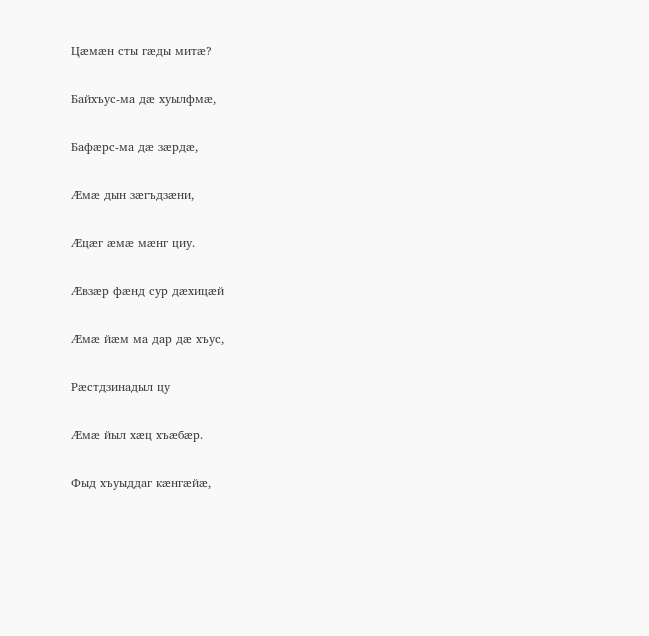Цæмæн сты гæды митæ?

Байхъус-ма дæ хуылфмæ,

Бафæрс-ма дæ зæрдæ,

Æмæ дын зæгъдзæни,

Æцæг æмæ мæнг циу.

Æвзæр фæнд сур дæхицæй

Æмæ йæм ма дар дæ хъус,

Рæстдзинадыл цу

Æмæ йыл хæц хъæбæр.

Фыд хъуыддаг кæнгæйæ,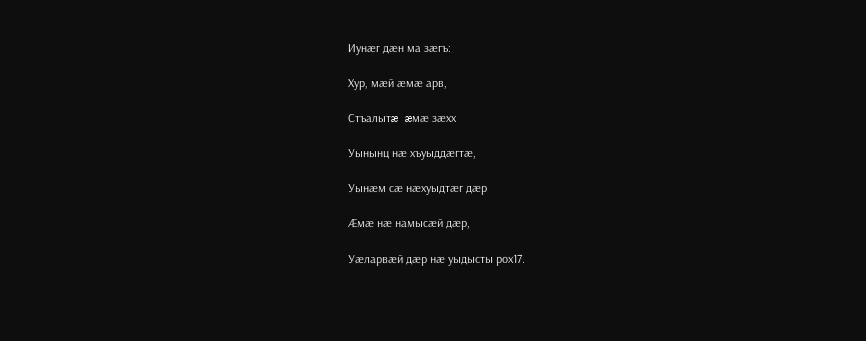Иунæг дæн ма зæгъ:

Хур, мæй æмæ арв,

Стъалытæ æмæ зæхх

Уынынц нæ хъуыддæгтæ,

Уынæм сæ нæхуыдтæг дæр

Æмæ нæ намысæй дæр,

Уæларвæй дæр нæ уыдысты рох17.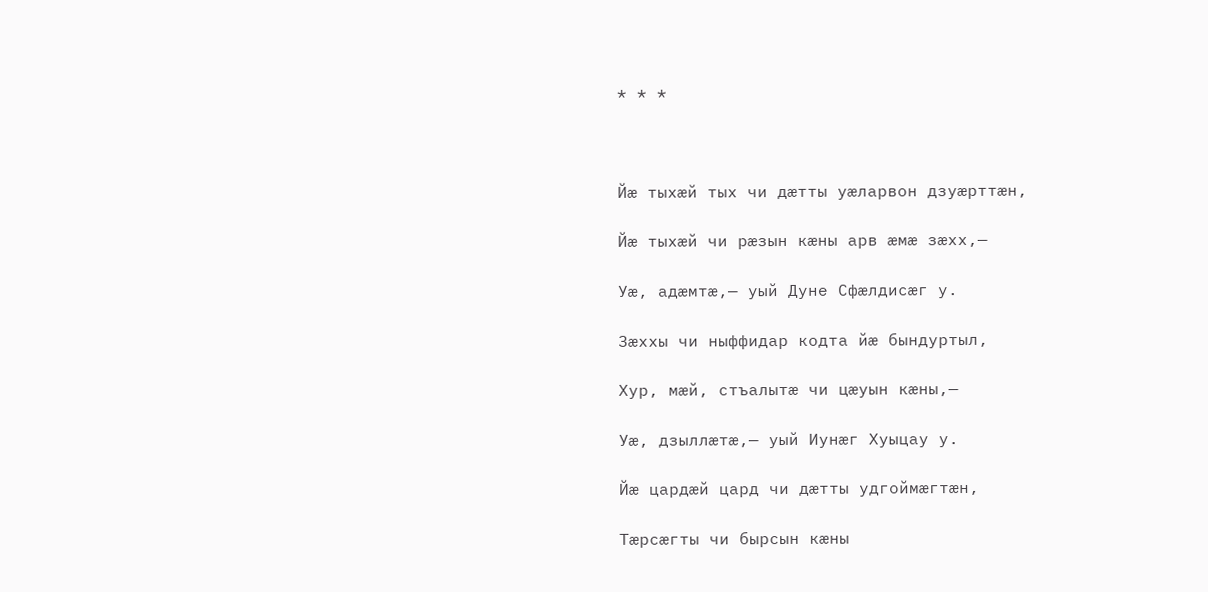* * *



Йæ тыхæй тых чи дæтты уæларвон дзуæрттæн,

Йæ тыхæй чи рæзын кæны арв æмæ зæхх,—

Уæ, адæмтæ,— уый Дуне Сфæлдисæг у.

Зæххы чи ныффидар кодта йæ бындуртыл,

Хур, мæй, стъалытæ чи цæуын кæны,—

Уæ, дзыллæтæ,— уый Иунæг Хуыцау у.

Йæ цардæй цард чи дæтты удгоймæгтæн,

Тæрсæгты чи бырсын кæны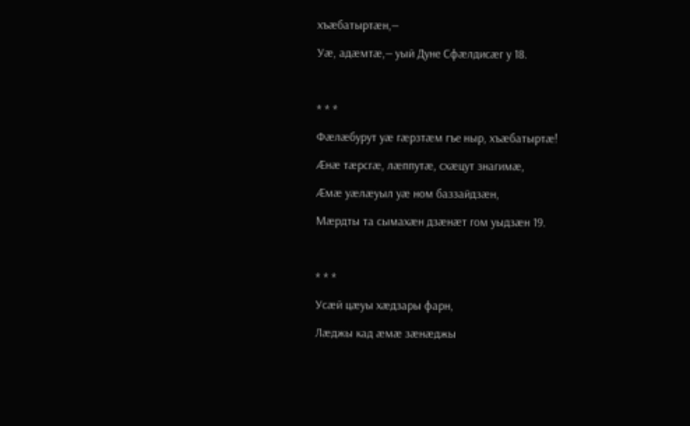хъæбатыртæн,—

Уæ, адæмтæ,— уый Дуне Сфæлдисæг у 18.



* * *

Фæлæбурут уæ гæрзтæм гъе ныр, хъæбатыртæ!

Æнæ тæрсгæ, лæппутæ, схæцут знагимæ,

Æмæ уæлæуыл уæ ном баззайдзæн,

Мæрдты та сымахæн дзæнæт гом уыдзæн 19.



* * *

Усæй цæуы хæдзары фарн,

Лæджы кад æмæ зæнæджы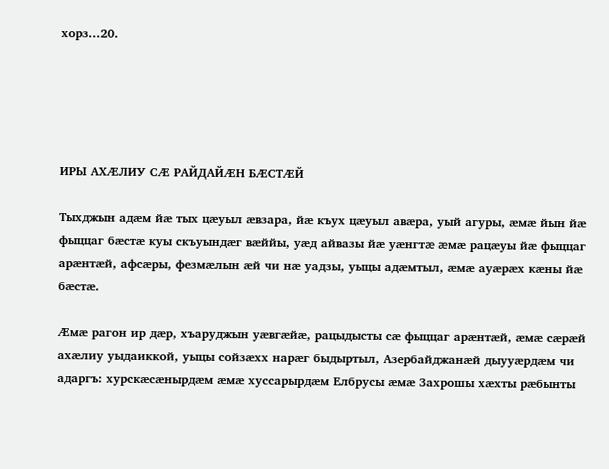хорз...20.





ИРЫ АХÆЛИУ СÆ РАЙДАЙÆН БÆСТÆЙ

Тыхджын адæм йæ тых цæуыл æвзара, йæ къух цæуыл авæра, уый агуры, æмæ йын йæ фыццаг бæстæ куы скъуындæг вæййы, уæд айвазы йæ уæнгтæ æмæ рацæуы йæ фыццаг арæнтæй, афсæры, фезмæлын æй чи нæ уадзы, уыцы адæмтыл, æмæ ауæрæх кæны йæ бæстæ.

Æмæ рагон ир дæр, хъаруджын уæвгæйæ, рацыдысты сæ фыццаг арæнтæй, æмæ сæрæй ахæлиу уыдаиккой, уыцы сойзæхх нарæг быдыртыл, Азербайджанæй дыууæрдæм чи адаргъ: хурскæсæнырдæм æмæ хуссарырдæм Елбрусы æмæ Захрошы хæхты рæбынты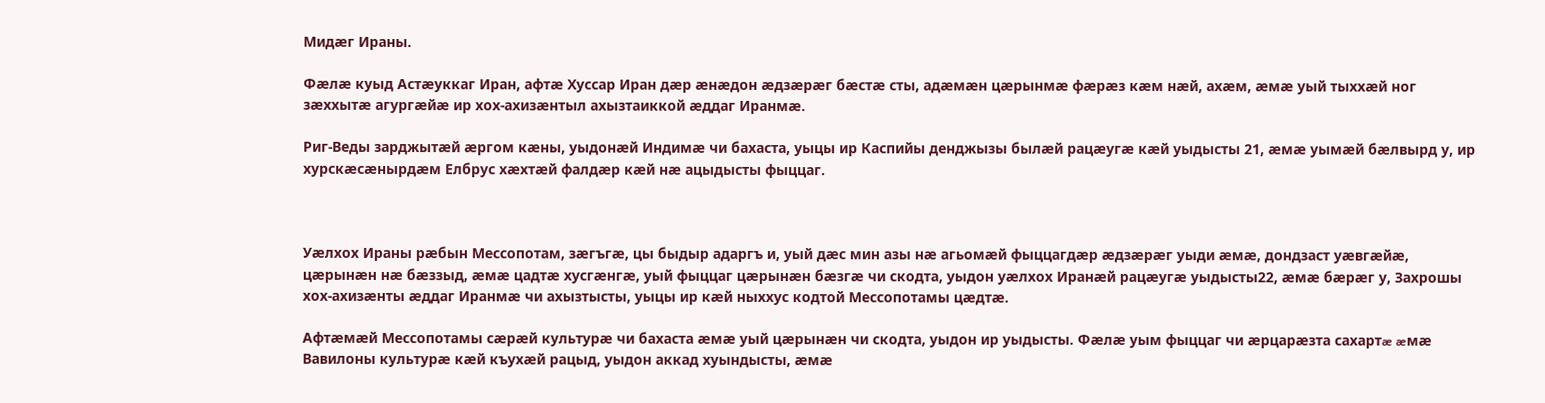Мидæг Ираны.

Фæлæ куыд Астæуккаг Иран, афтæ Хуссар Иран дæр æнæдон æдзæрæг бæстæ сты, адæмæн цæрынмæ фæрæз кæм нæй, ахæм, æмæ уый тыххæй ног зæххытæ агургæйæ ир хох-ахизæнтыл ахызтаиккой æддаг Иранмæ.

Риг-Веды зарджытæй æргом кæны, уыдонæй Индимæ чи бахаста, уыцы ир Каспийы денджызы былæй рацæугæ кæй уыдысты 21, æмæ уымæй бæлвырд у, ир хурскæсæнырдæм Елбрус хæхтæй фалдæр кæй нæ ацыдысты фыццаг.



Уæлхох Ираны рæбын Мессопотам, зæгъгæ, цы быдыр адаргъ и, уый дæс мин азы нæ агьомæй фыццагдæр æдзæрæг уыди æмæ, дондзаст уæвгæйæ, цæрынæн нæ бæззыд, æмæ цадтæ хусгæнгæ, уый фыццаг цæрынæн бæзгæ чи скодта, уыдон уæлхох Иранæй рацæугæ уыдысты22, æмæ бæрæг у, Захрошы хох-ахизæнты æддаг Иранмæ чи ахызтысты, уыцы ир кæй ныххус кодтой Мессопотамы цæдтæ.

Афтæмæй Мессопотамы сæрæй культурæ чи бахаста æмæ уый цæрынæн чи скодта, уыдон ир уыдысты. Фæлæ уым фыццаг чи æрцарæзта сахартæ æмæ Вавилоны культурæ кæй къухæй рацыд, уыдон аккад хуындысты, æмæ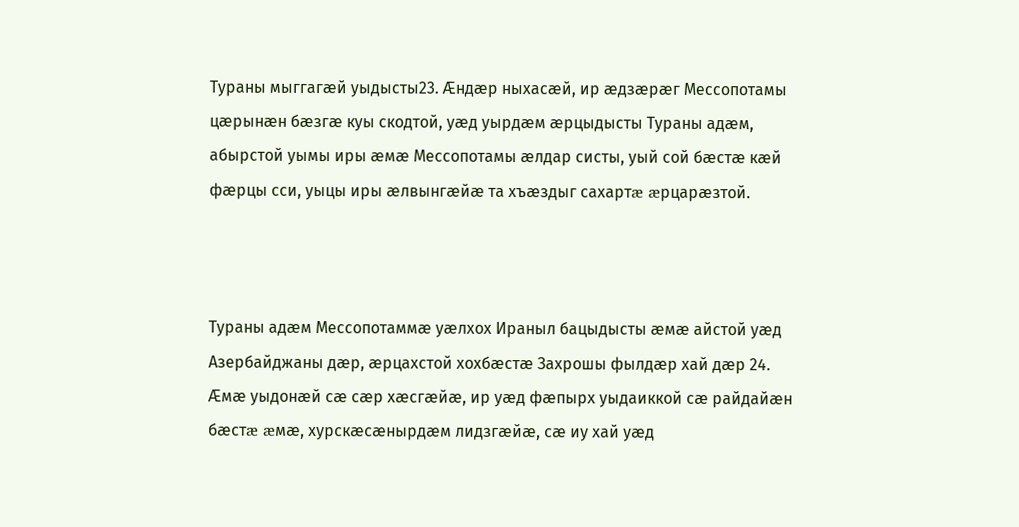Тураны мыггагæй уыдысты23. Æндæр ныхасæй, ир æдзæрæг Мессопотамы цæрынæн бæзгæ куы скодтой, уæд уырдæм æрцыдысты Тураны адæм, абырстой уымы иры æмæ Мессопотамы æлдар систы, уый сой бæстæ кæй фæрцы сси, уыцы иры æлвынгæйæ та хъæздыг сахартæ æрцарæзтой.



Тураны адæм Мессопотаммæ уæлхох Ираныл бацыдысты æмæ айстой уæд Азербайджаны дæр, æрцахстой хохбæстæ Захрошы фылдæр хай дæр 24. Æмæ уыдонæй сæ сæр хæсгæйæ, ир уæд фæпырх уыдаиккой сæ райдайæн бæстæ æмæ, хурскæсæнырдæм лидзгæйæ, сæ иу хай уæд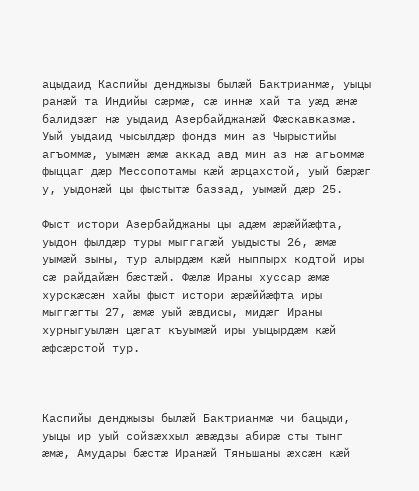ацыдаид Каспийы денджызы былæй Бактрианмæ, уыцы ранæй та Индийы сæрмæ, сæ иннæ хай та уæд æнæ балидзæг нæ уыдаид Азербайджанæй Фæскавказмæ. Уый уыдаид чысылдæр фондз мин аз Чырыстийы агъоммæ, уымæн æмæ аккад авд мин аз нæ агьоммæ фыццаг дæр Мессопотамы кæй æрцахстой, уый бæрæг у, уыдонæй цы фыстытæ баззад, уымæй дæр 25.

Фыст истори Азербайджаны цы адæм æрæййæфта, уыдон фылдæр туры мыггагæй уыдысты 26, æмæ уымæй зыны, тур алырдæм кæй ныппырх кодтой иры сæ райдайæн бæстæй. Фæлæ Ираны хуссар æмæ хурскæсæн хайы фыст истори æрæййæфта иры мыггæгты 27, æмæ уый æвдисы, мидæг Ираны хурныгуылæн цæгат къуымæй иры уыцырдæм кæй æфсæрстой тур.



Каспийы денджызы былæй Бактрианмæ чи бацыди, уыцы ир уый сойзæххыл æвæдзы абирæ сты тынг æмæ, Амудары бæстæ Иранæй Тяньшаны æхсæн кæй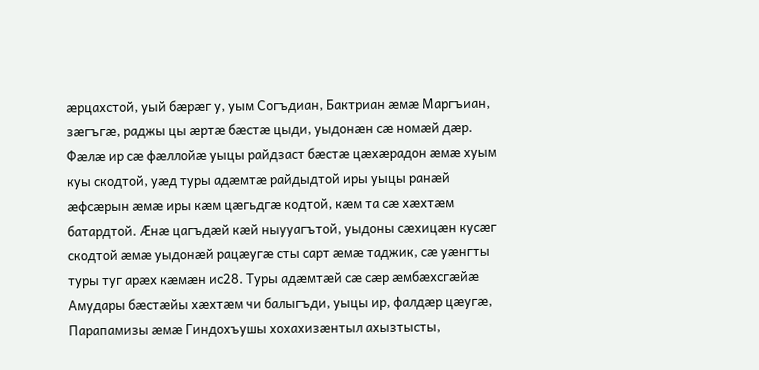æрцахстой, уый бæрæг у, уым Согъдиан, Бактриан æмæ Маргъиан, зæгъгæ, раджы цы æртæ бæстæ цыди, уыдонæн сæ номæй дæр. Фæлæ ир сæ фæллойæ уыцы райдзаст бæстæ цæхæрадон æмæ хуым куы скодтой, уæд туры адæмтæ райдыдтой иры уыцы ранæй æфсæрын æмæ иры кæм цæгьдгæ кодтой, кæм та сæ хæхтæм батардтой. Æнæ цагъдæй кæй ныууагътой, уыдоны сæхицæн кусæг скодтой æмæ уыдонæй рацæугæ сты сарт æмæ таджик, сæ уæнгты туры туг арæх кæмæн ис28. Туры адæмтæй сæ сæр æмбæхсгæйæ Амудары бæстæйы хæхтæм чи балыгъди, уыцы ир, фалдæр цæугæ, Парапамизы æмæ Гиндохъушы хохахизæнтыл ахызтысты,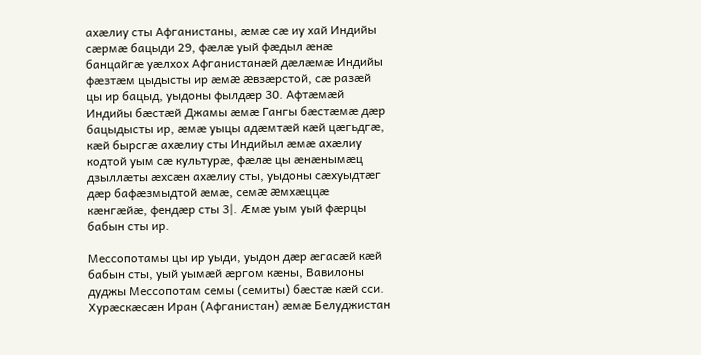ахæлиу сты Афганистаны, æмæ сæ иу хай Индийы сæрмæ бацыди 29, фæлæ уый фæдыл æнæ банцайгæ уæлхох Афганистанæй дæлæмæ Индийы фæзтæм цыдысты ир æмæ æвзæрстой, сæ разæй цы ир бацыд, уыдоны фылдæр 30. Афтæмæй Индийы бæстæй Джамы æмæ Гангы бæстæмæ дæр бацыдысты ир, æмæ уыцы адæмтæй кæй цæгьдгæ, кæй бырсгæ ахæлиу сты Индийыл æмæ ахæлиу кодтой уым сæ культурæ, фæлæ цы æнæнымæц дзыллæты æхсæн ахæлиу сты, уыдоны сæхуыдтæг дæр бафæзмыдтой æмæ, семæ æмхæццæ кæнгæйæ, фендæр сты 3|. Æмæ уым уый фæрцы бабын сты ир.

Мессопотамы цы ир уыди, уыдон дæр æгасæй кæй бабын сты, уый уымæй æргом кæны, Вавилоны дуджы Мессопотам семы (семиты) бæстæ кæй сси. Хурæскæсæн Иран (Афганистан) æмæ Белуджистан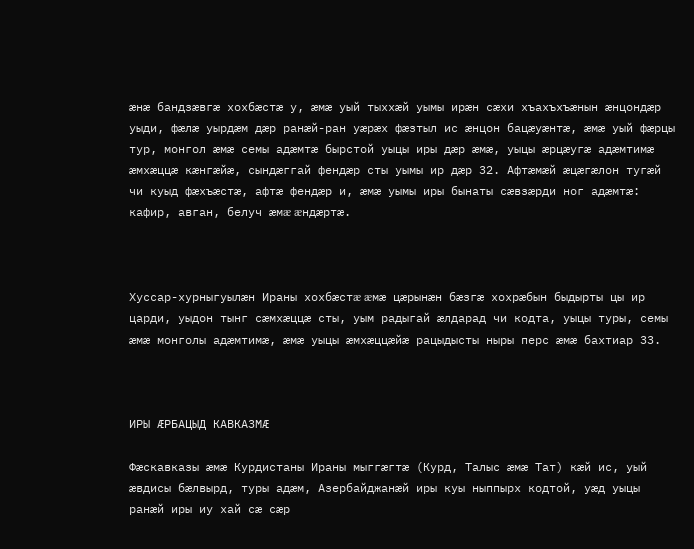æнæ бандзæвгæ хохбæстæ у, æмæ уый тыххæй уымы ирæн сæхи хъахъхъæнын æнцондæр уыди, фæлæ уырдæм дæр ранæй-ран уæрæх фæзтыл ис æнцон бацæуæнтæ, æмæ уый фæрцы тур, монгол æмæ семы адæмтæ бырстой уыцы иры дæр æмæ, уыцы æрцæугæ адæмтимæ æмхæццæ кæнгæйæ, сындæггай фендæр сты уымы ир дæр 32. Афтæмæй æцæгæлон тугæй чи куыд фæхъæстæ, афтæ фендæр и, æмæ уымы иры бынаты сæвзæрди ног адæмтæ: кафир, авган, белуч æмæ æндæртæ.



Хуссар-хурныгуылæн Ираны хохбæстæ æмæ цæрынæн бæзгæ хохрæбын быдырты цы ир царди, уыдон тынг сæмхæццæ сты, уым радыгай æлдарад чи кодта, уыцы туры, семы æмæ монголы адæмтимæ, æмæ уыцы æмхæццæйæ рацыдысты ныры перс æмæ бахтиар 33.



ИРЫ ÆРБАЦЫД КАВКАЗМÆ

Фæскавказы æмæ Курдистаны Ираны мыггæгтæ (Курд, Талыс æмæ Тат) кæй ис, уый æвдисы бæлвырд, туры адæм, Азербайджанæй иры куы ныппырх кодтой, уæд уыцы ранæй иры иу хай сæ сæр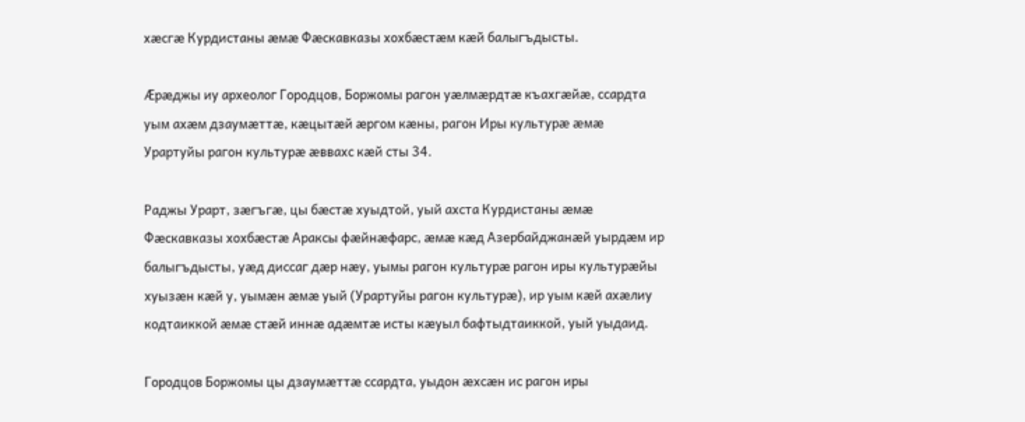хæсгæ Курдистаны æмæ Фæскавказы хохбæстæм кæй балыгъдысты.

Æрæджы иу археолог Городцов, Боржомы рагон уæлмæрдтæ къахгæйæ, ссардта уым ахæм дзаумæттæ, кæцытæй æргом кæны, рагон Иры культурæ æмæ Урартуйы рагон культурæ æввахс кæй сты 34.

Раджы Урарт, зæгъгæ, цы бæстæ хуыдтой, уый ахста Курдистаны æмæ Фæскавказы хохбæстæ Араксы фæйнæфарс, æмæ кæд Азербайджанæй уырдæм ир балыгъдысты, уæд диссаг дæр нæу, уымы рагон культурæ рагон иры культурæйы хуызæн кæй у, уымæн æмæ уый (Урартуйы рагон культурæ), ир уым кæй ахæлиу кодтаиккой æмæ стæй иннæ адæмтæ исты кæуыл бафтыдтаиккой, уый уыдаид.

Городцов Боржомы цы дзаумæттæ ссардта, уыдон æхсæн ис рагон иры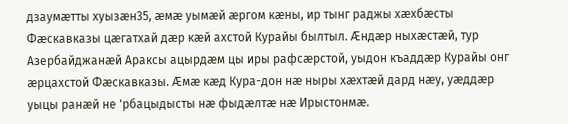дзаумæтты хуызæн35, æмæ уымæй æргом кæны, ир тынг раджы хæхбæсты Фæскавказы цæгатхай дæр кæй ахстой Курайы былтыл. Æндæр ныхæстæй, тур Азербайджанæй Араксы ацырдæм цы иры рафсæрстой, уыдон къаддæр Курайы онг æрцахстой Фæскавказы. Æмæ кæд Кура-дон нæ ныры хæхтæй дард нæу, уæддæр уыцы ранæй не 'рбацыдысты нæ фыдæлтæ нæ Ирыстонмæ.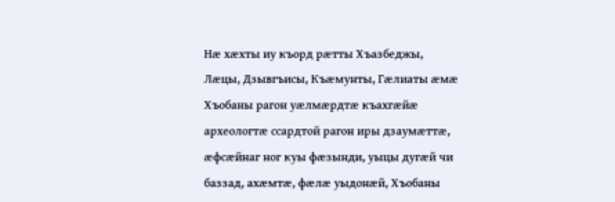Нæ хæхты иу къорд рæтты Хъазбеджы, Лæцы, Дзывгъисы, Къæмунты, Гæлиаты æмæ Хъобаны рагон уæлмæрдтæ къахгæйæ археологтæ ссардтой рагон иры дзаумæттæ, æфсæйнаг ног куы фæзынди, уыцы дугæй чи баззад, ахæмтæ, фæлæ уыдонæй, Хъобаны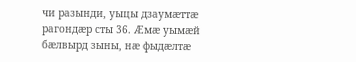чи разынди, уыцы дзаумæттæ рагондæр сты 36. Æмæ уымæй бæлвырд зыны, нæ фыдæлтæ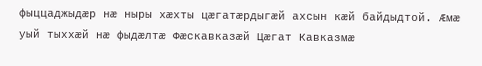фыццаджыдæр нæ ныры хæхты цæгатæрдыгæй ахсын кæй байдыдтой. Æмæ уый тыххæй нæ фыдæлтæ Фæскавказæй Цæгат Кавказмæ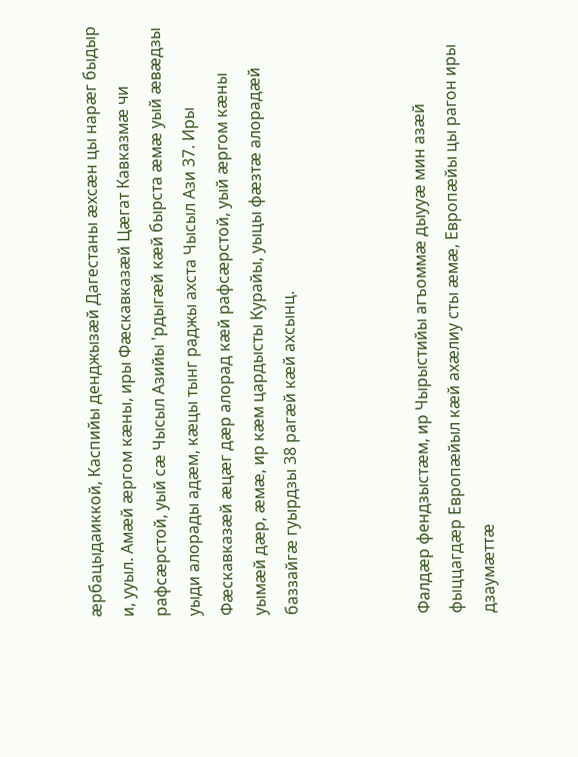æрбацыдаиккой, Каспийы денджызæй Дагестаны æхсæн цы нарæг быдыр и, ууыл. Амæй æргом кæны, иры Фæскавказæй Цæгат Кавказмæ чи рафсæрстой, уый сæ Чысыл Азийы 'рдыгæй кæй бырста æмæ уый æвæдзы уыди алорады адæм, кæцы тынг раджы ахста Чысыл Ази 37. Иры Фæскавказæй æцæг дæр алорад кæй рафсæрстой, уый æргом кæны уымæй дæр, æмæ, ир кæм цардысты Курайы, уыцы фæзтæ алорадæй баззайгæ гуырдзы 38 рагæй кæй ахсынц.



Фалдæр фендзыстæм, ир Чырыстийы агъоммæ дыууæ мин азæй фыццагдæр Европæйыл кæй ахæлиу сты æмæ, Европæйы цы рагон иры дзаумæттæ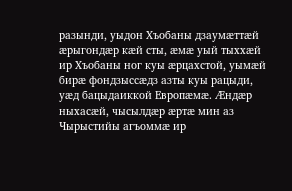разынди, уыдон Хъобаны дзаумæттæй æрыгондæр кæй сты, æмæ уый тыххæй ир Хъобаны ног куы æрцахстой, уымæй бирæ фондзыссæдз азты куы рацыди, уæд бацыдаиккой Европæмæ. Æндæр ныхасæй, чысылдæр æртæ мин аз Чырыстийы агъоммæ ир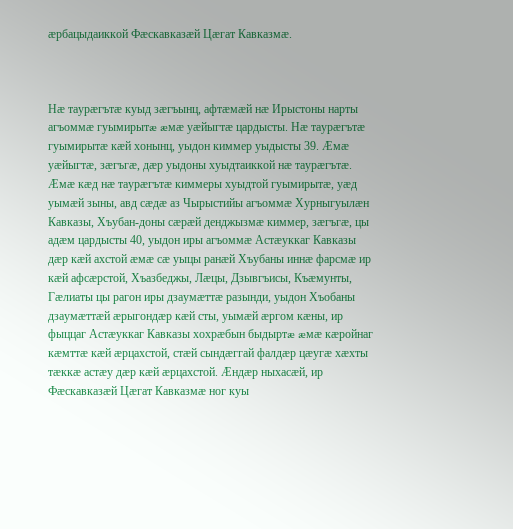æрбацыдаиккой Фæскавказæй Цæгат Кавказмæ.



Нæ таурæгътæ куыд зæгъынц, афтæмæй нæ Ирыстоны нарты агъоммæ гуымирытæ æмæ уæйыгтæ цардысты. Нæ таурæгътæ гуымирытæ кæй хонынц, уыдон киммер уыдысты 39. Æмæ уæйыгтæ, зæгъгæ, дæр уыдоны хуыдтаиккой нæ таурæгътæ. Æмæ кæд нæ таурæгътæ киммеры хуыдтой гуымирытæ, уæд уымæй зыны, авд сæдæ аз Чырыстийы агъоммæ Хурныгуылæн Кавказы, Хъубан-доны сæрæй денджызмæ киммер, зæгъгæ, цы адæм цардысты 40, уыдон иры агъоммæ Астæуккаг Кавказы дæр кæй ахстой æмæ сæ уыцы ранæй Хъубаны иннæ фарсмæ ир кæй афсæрстой, Хъазбеджы, Лæцы, Дзывгъисы, Къæмунты, Гæлиаты цы рагон иры дзаумæттæ разынди, уыдон Хъобаны дзаумæттæй æрыгондæр кæй сты, уымæй æргом кæны, ир фыццаг Астæуккаг Кавказы хохрæбын быдыртæ æмæ кæройнаг кæмттæ кæй æрцахстой, стæй сындæггай фалдæр цæугæ хæхты тæккæ астæу дæр кæй æрцахстой. Æндæр ныхасæй, ир Фæскавказæй Цæгат Кавказмæ ног куы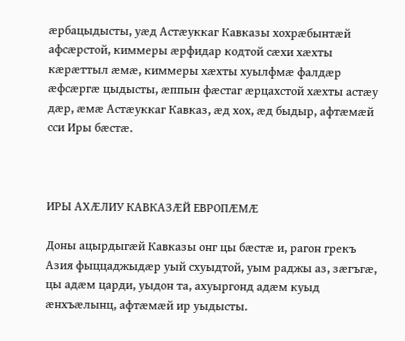æрбацыдысты, уæд Астæуккаг Кавказы хохрæбынтæй афсæрстой, киммеры æрфидар кодтой сæхи хæхты кæрæттыл æмæ, киммеры хæхты хуылфмæ фалдæр æфсæргæ цыдысты, æппын фæстаг æрцахстой хæхты астæу дæр, æмæ Астæуккаг Кавказ, æд хох, æд быдыр, афтæмæй сси Иры бæстæ.



ИРЫ АХÆЛИУ КАВКАЗÆЙ ЕВРОПÆМÆ

Доны ацырдыгæй Кавказы онг цы бæстæ и, рагон грекъ Азия фыццаджыдæр уый схуыдтой, уым раджы аз, зæгъгæ, цы адæм царди, уыдон та, ахуыргонд адæм куыд æнхъæлынц, афтæмæй ир уыдысты.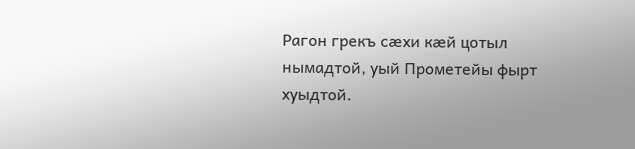Рагон грекъ сæхи кæй цотыл нымадтой, уый Прометейы фырт хуыдтой.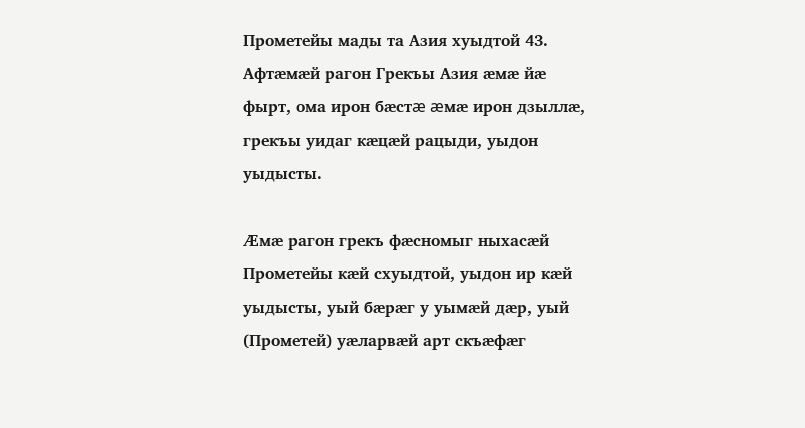Прометейы мады та Азия хуыдтой 43. Афтæмæй рагон Грекъы Азия æмæ йæ фырт, ома ирон бæстæ æмæ ирон дзыллæ, грекъы уидаг кæцæй рацыди, уыдон уыдысты.

Æмæ рагон грекъ фæсномыг ныхасæй Прометейы кæй схуыдтой, уыдон ир кæй уыдысты, уый бæрæг у уымæй дæр, уый (Прометей) уæларвæй арт скъæфæг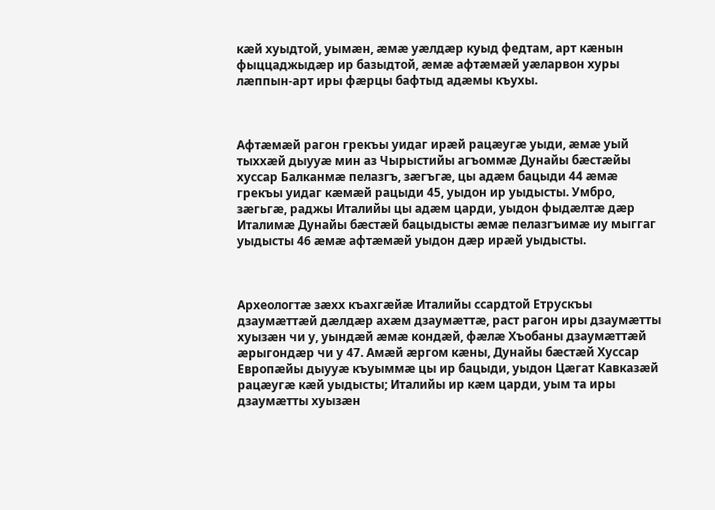кæй хуыдтой, уымæн, æмæ уæлдæр куыд федтам, арт кæнын фыццаджыдæр ир базыдтой, æмæ афтæмæй уæларвон хуры лæппын-арт иры фæрцы бафтыд адæмы къухы.



Афтæмæй рагон грекъы уидаг ирæй рацæугæ уыди, æмæ уый тыххæй дыууæ мин аз Чырыстийы агъоммæ Дунайы бæстæйы хуссар Балканмæ пелазгъ, зæгъгæ, цы адæм бацыди 44 æмæ грекъы уидаг кæмæй рацыди 45, уыдон ир уыдысты. Умбро, зæгьгæ, раджы Италийы цы адæм царди, уыдон фыдæлтæ дæр Италимæ Дунайы бæстæй бацыдысты æмæ пелазгъимæ иу мыггаг уыдысты 46 æмæ афтæмæй уыдон дæр ирæй уыдысты.



Археологтæ зæхх къахгæйæ Италийы ссардтой Етрускъы дзаумæттæй дæлдæр ахæм дзаумæттæ, раст рагон иры дзаумæтты хуызæн чи у, уындæй æмæ кондæй, фæлæ Хъобаны дзаумæттæй æрыгондæр чи у 47. Амæй æргом кæны, Дунайы бæстæй Хуссар Европæйы дыууæ къуыммæ цы ир бацыди, уыдон Цæгат Кавказæй рацæугæ кæй уыдысты; Италийы ир кæм царди, уым та иры дзаумæтты хуызæн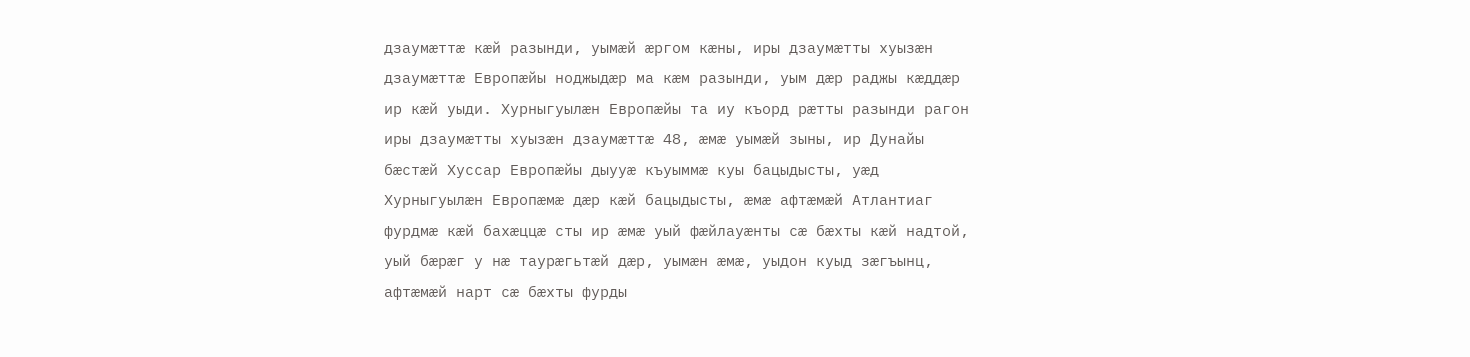дзаумæттæ кæй разынди, уымæй æргом кæны, иры дзаумæтты хуызæн дзаумæттæ Европæйы ноджыдæр ма кæм разынди, уым дæр раджы кæддæр ир кæй уыди. Хурныгуылæн Европæйы та иу къорд рæтты разынди рагон иры дзаумæтты хуызæн дзаумæттæ 48, æмæ уымæй зыны, ир Дунайы бæстæй Хуссар Европæйы дыууæ къуыммæ куы бацыдысты, уæд Хурныгуылæн Европæмæ дæр кæй бацыдысты, æмæ афтæмæй Атлантиаг фурдмæ кæй бахæццæ сты ир æмæ уый фæйлауæнты сæ бæхты кæй надтой, уый бæрæг у нæ таурæгьтæй дæр, уымæн æмæ, уыдон куыд зæгъынц, афтæмæй нарт сæ бæхты фурды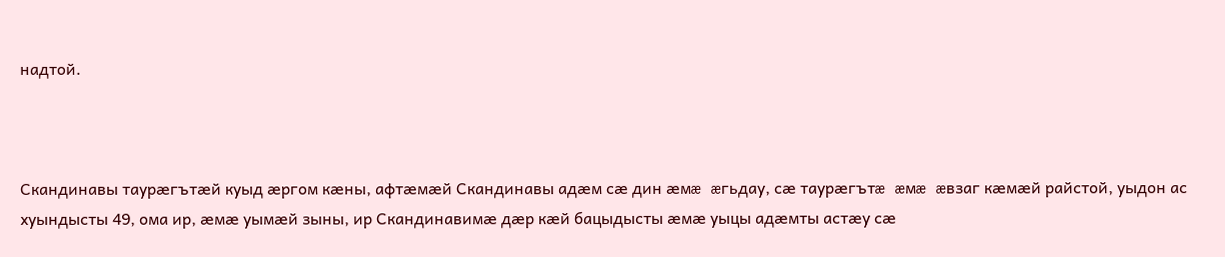надтой.



Скандинавы таурæгътæй куыд æргом кæны, афтæмæй Скандинавы адæм сæ дин æмæ æгьдау, сæ таурæгътæ æмæ æвзаг кæмæй райстой, уыдон ас хуындысты 49, ома ир, æмæ уымæй зыны, ир Скандинавимæ дæр кæй бацыдысты æмæ уыцы адæмты астæу сæ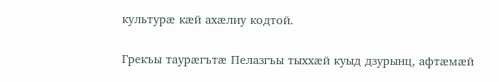культурæ кæй ахæлиу кодтой.

Грекъы таурæгътæ Пелазгъы тыххæй куыд дзурынц, афтæмæй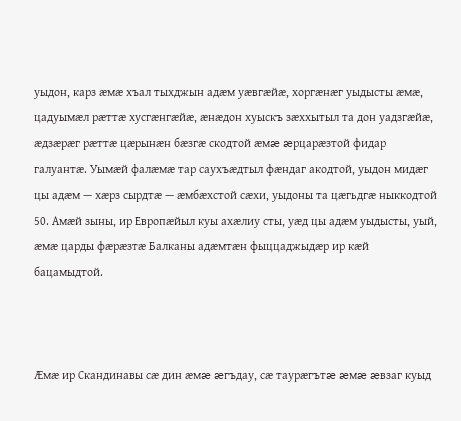уыдон, карз æмæ хъал тыхджын адæм уæвгæйæ, хоргæнæг уыдысты æмæ, цадуымæл рæттæ хусгæнгæйæ, æнæдон хуыскъ зæххытыл та дон уадзгæйæ, æдзæрæг рæттæ цæрынæн бæзгæ скодтой æмæ æрцарæзтой фидар галуантæ. Уымæй фалæмæ тар саухъæдтыл фæндаг акодтой, уыдон мидæг цы адæм — хæрз сырдтæ — æмбæхстой сæхи, уыдоны та цæгьдгæ ныккодтой 50. Амæй зыны, ир Европæйыл куы ахæлиу сты, уæд цы адæм уыдысты, уый, æмæ царды фæрæзтæ Балканы адæмтæн фыццаджыдæр ир кæй бацамыдтой.



Æмæ ир Скандинавы сæ дин æмæ æгъдау, сæ таурæгътæ æмæ æвзаг куыд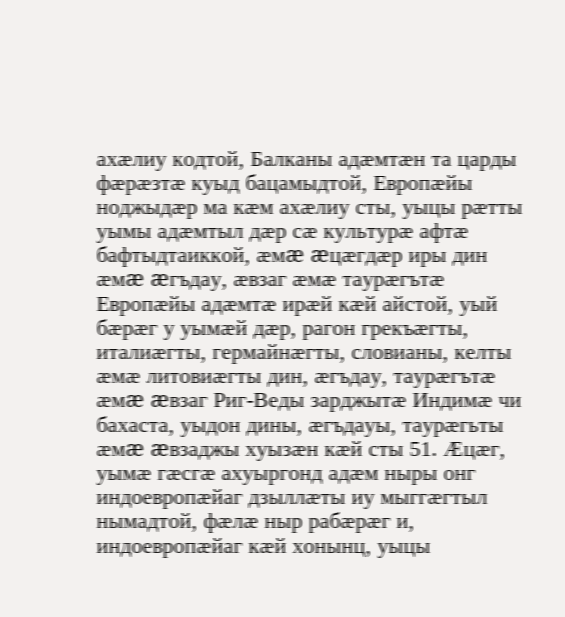ахæлиу кодтой, Балканы адæмтæн та царды фæрæзтæ куыд бацамыдтой, Европæйы ноджыдæр ма кæм ахæлиу сты, уыцы рæтты уымы адæмтыл дæр сæ культурæ афтæ бафтыдтаиккой, æмæ æцæгдæр иры дин æмæ æгъдау, æвзаг æмæ таурæгътæ Европæйы адæмтæ ирæй кæй айстой, уый бæрæг у уымæй дæр, рагон грекъæгты, италиæгты, гермайнæгты, словианы, келты æмæ литовиæгты дин, æгъдау, таурæгътæ æмæ æвзаг Риг-Веды зарджытæ Индимæ чи бахаста, уыдон дины, æгъдауы, таурæгьты æмæ æвзаджы хуызæн кæй сты 51. Æцæг, уымæ гæсгæ ахуыргонд адæм ныры онг индоевропæйаг дзыллæты иу мыггæгтыл нымадтой, фæлæ ныр рабæрæг и, индоевропæйаг кæй хонынц, уыцы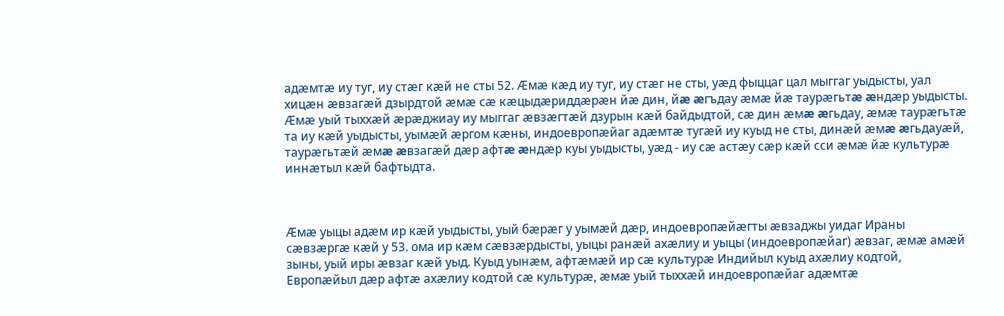адæмтæ иу туг, иу стæг кæй не сты 52. Æмæ кæд иу туг, иу стæг не сты, уæд фыццаг цал мыггаг уыдысты, уал хицæн æвзагæй дзырдтой æмæ сæ кæцыдæриддæрæн йæ дин, йæ æгъдау æмæ йæ таурæгьтæ æндæр уыдысты. Æмæ уый тыххæй æрæджиау иу мыггаг æвзæгтæй дзурын кæй байдыдтой, сæ дин æмæ æгьдау, æмæ таурæгьтæ та иу кæй уыдысты, уымæй æргом кæны, индоевропæйаг адæмтæ тугæй иу куыд не сты, динæй æмæ æгьдауæй, таурæгьтæй æмæ æвзагæй дæр афтæ æндæр куы уыдысты, уæд - иу сæ астæу сæр кæй сси æмæ йæ культурæ иннæтыл кæй бафтыдта.



Æмæ уыцы адæм ир кæй уыдысты, уый бæрæг у уымæй дæр, индоевропæйæгты æвзаджы уидаг Ираны сæвзæргæ кæй у 53. ома ир кæм сæвзæрдысты, уыцы ранæй ахæлиу и уыцы (индоевропæйаг) æвзаг, æмæ амæй зыны, уый иры æвзаг кæй уыд. Куыд уынæм, афтæмæй ир сæ культурæ Индийыл куыд ахæлиу кодтой, Европæйыл дæр афтæ ахæлиу кодтой сæ культурæ, æмæ уый тыххæй индоевропæйаг адæмтæ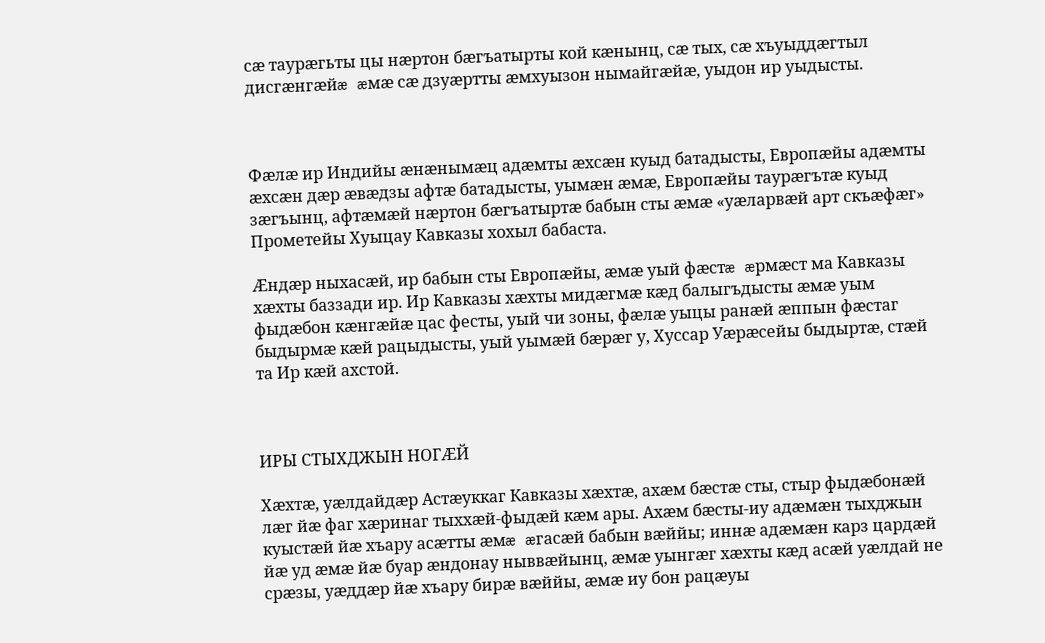сæ таурæгьты цы нæртон бæгъатырты кой кæнынц, сæ тых, сæ хъуыддæгтыл дисгæнгæйæ æмæ сæ дзуæртты æмхуызон нымайгæйæ, уыдон ир уыдысты.



Фæлæ ир Индийы æнæнымæц адæмты æхсæн куыд батадысты, Европæйы адæмты æхсæн дæр æвæдзы афтæ батадысты, уымæн æмæ, Европæйы таурæгътæ куыд зæгъынц, афтæмæй нæртон бæгъатыртæ бабын сты æмæ «уæларвæй арт скъæфæг» Прометейы Хуыцау Кавказы хохыл бабаста.

Æндæр ныхасæй, ир бабын сты Европæйы, æмæ уый фæстæ æрмæст ма Кавказы хæхты баззади ир. Ир Кавказы хæхты мидæгмæ кæд балыгъдысты æмæ уым фыдæбон кæнгæйæ цас фесты, уый чи зоны, фæлæ уыцы ранæй æппын фæстаг быдырмæ кæй рацыдысты, уый уымæй бæрæг у, Хуссар Уæрæсейы быдыртæ, стæй та Ир кæй ахстой.



ИРЫ СТЫХДЖЫН НОГÆЙ

Хæхтæ, уæлдайдæр Астæуккаг Кавказы хæхтæ, ахæм бæстæ сты, стыр фыдæбонæй лæг йæ фаг хæринаг тыххæй-фыдæй кæм ары. Ахæм бæсты-иу адæмæн тыхджын куыстæй йæ хъару асæтты æмæ æгасæй бабын вæййы; иннæ адæмæн карз цардæй йæ уд æмæ йæ буар æндонау ныввæйынц, æмæ уынгæг хæхты кæд асæй уæлдай не срæзы, уæддæр йæ хъару бирæ вæййы, æмæ иу бон рацæуы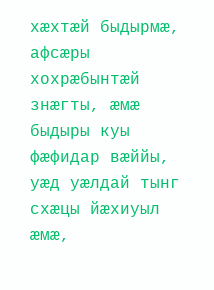хæхтæй быдырмæ, афсæры хохрæбынтæй знæгты, æмæ быдыры куы фæфидар вæййы, уæд уæлдай тынг схæцы йæхиуыл æмæ,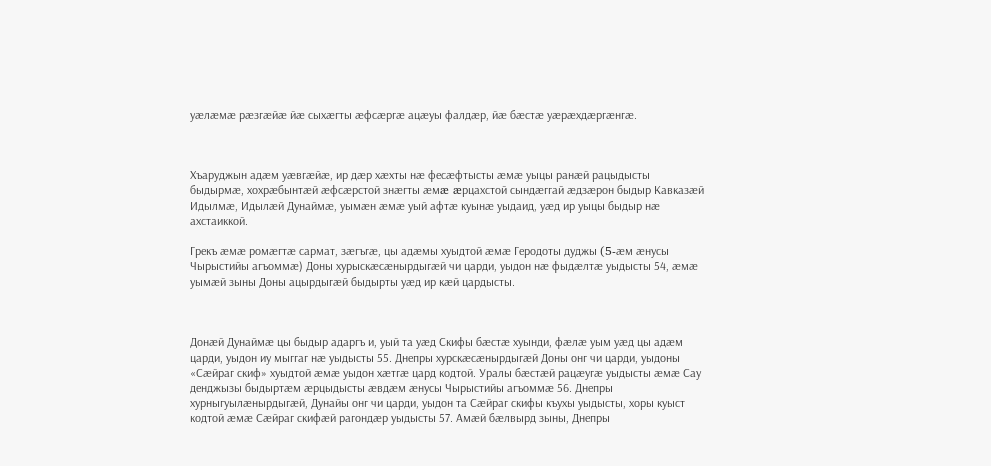уæлæмæ рæзгæйæ йæ сыхæгты æфсæргæ ацæуы фалдæр, йæ бæстæ уæрæхдæргæнгæ.



Хъаруджын адæм уæвгæйæ, ир дæр хæхты нæ фесæфтысты æмæ уыцы ранæй рацыдысты быдырмæ, хохрæбынтæй æфсæрстой знæгты æмæ æрцахстой сындæггай æдзæрон быдыр Кавказæй Идылмæ, Идылæй Дунаймæ, уымæн æмæ уый афтæ куынæ уыдаид, уæд ир уыцы быдыр нæ ахстаиккой.

Грекъ æмæ ромæгтæ сармат, зæгъгæ, цы адæмы хуыдтой æмæ Геродоты дуджы (5-æм æнусы Чырыстийы агъоммæ) Доны хурыскæсæнырдыгæй чи царди, уыдон нæ фыдæлтæ уыдысты 54, æмæ уымæй зыны Доны ацырдыгæй быдырты уæд ир кæй цардысты.



Донæй Дунаймæ цы быдыр адаргъ и, уый та уæд Скифы бæстæ хуынди, фæлæ уым уæд цы адæм царди, уыдон иу мыггаг нæ уыдысты 55. Днепры хурскæсæнырдыгæй Доны онг чи царди, уыдоны «Сæйраг скиф» хуыдтой æмæ уыдон хæтгæ цард кодтой. Уралы бæстæй рацæугæ уыдысты æмæ Сау денджызы быдыртæм æрцыдысты æвдæм æнусы Чырыстийы агъоммæ 56. Днепры хурныгуылæнырдыгæй, Дунайы онг чи царди, уыдон та Сæйраг скифы къухы уыдысты, хоры куыст кодтой æмæ Сæйраг скифæй рагондæр уыдысты 57. Амæй бæлвырд зыны, Днепры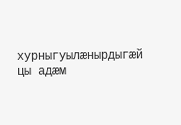хурныгуылæнырдыгæй цы адæм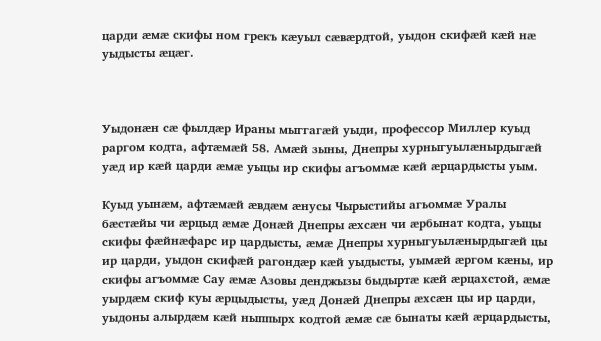царди æмæ скифы ном грекъ кæуыл сæвæрдтой, уыдон скифæй кæй нæ уыдысты æцæг.



Уыдонæн сæ фылдæр Ираны мыггагæй уыди, профессор Миллер куыд раргом кодта, афтæмæй 58. Амæй зыны, Днепры хурныгуылæнырдыгæй уæд ир кæй царди æмæ уыцы ир скифы агъоммæ кæй æрцардысты уым.

Куыд уынæм, афтæмæй æвдæм æнусы Чырыстийы агьоммæ Уралы бæстæйы чи æрцыд æмæ Донæй Днепры æхсæн чи æрбынат кодта, уыцы скифы фæйнæфарс ир цардысты, æмæ Днепры хурныгуылæнырдыгæй цы ир царди, уыдон скифæй рагондæр кæй уыдысты, уымæй æргом кæны, ир скифы агъоммæ Сау æмæ Азовы денджызы быдыртæ кæй æрцахстой, æмæ уырдæм скиф куы æрцыдысты, уæд Донæй Днепры æхсæн цы ир царди, уыдоны алырдæм кæй ныппырх кодтой æмæ сæ бынаты кæй æрцардысты,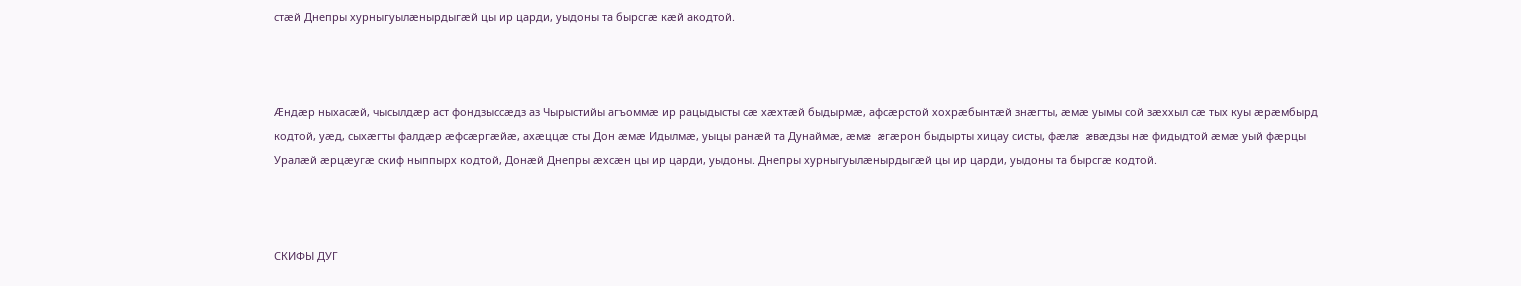стæй Днепры хурныгуылæнырдыгæй цы ир царди, уыдоны та бырсгæ кæй акодтой.



Æндæр ныхасæй, чысылдæр аст фондзыссæдз аз Чырыстийы агъоммæ ир рацыдысты сæ хæхтæй быдырмæ, афсæрстой хохрæбынтæй знæгты, æмæ уымы сой зæххыл сæ тых куы æрæмбырд кодтой, уæд, сыхæгты фалдæр æфсæргæйæ, ахæццæ сты Дон æмæ Идылмæ, уыцы ранæй та Дунаймæ, æмæ æгæрон быдырты хицау систы, фæлæ æвæдзы нæ фидыдтой æмæ уый фæрцы Уралæй æрцæугæ скиф ныппырх кодтой, Донæй Днепры æхсæн цы ир царди, уыдоны. Днепры хурныгуылæнырдыгæй цы ир царди, уыдоны та бырсгæ кодтой.



СКИФЫ ДУГ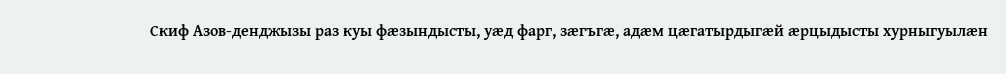Скиф Азов-денджызы раз куы фæзындысты, уæд фарг, зæгъгæ, адæм цæгатырдыгæй æрцыдысты хурныгуылæн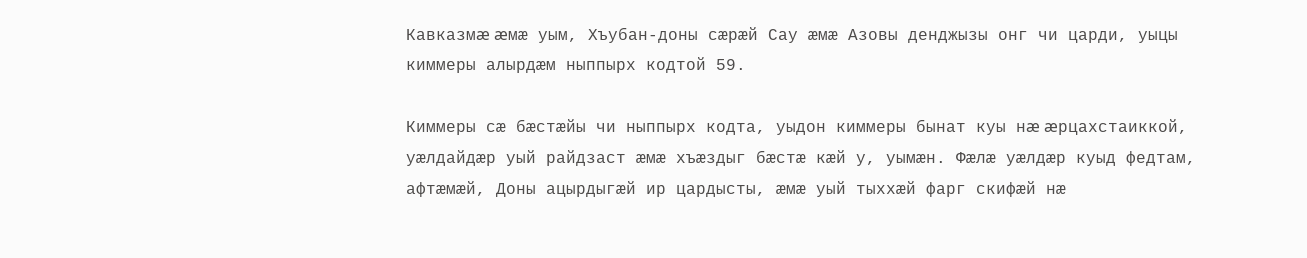Кавказмæ æмæ уым, Хъубан-доны сæрæй Сау æмæ Азовы денджызы онг чи царди, уыцы киммеры алырдæм ныппырх кодтой 59.

Киммеры сæ бæстæйы чи ныппырх кодта, уыдон киммеры бынат куы нæ æрцахстаиккой, уæлдайдæр уый райдзаст æмæ хъæздыг бæстæ кæй у, уымæн. Фæлæ уæлдæр куыд федтам, афтæмæй, Доны ацырдыгæй ир цардысты, æмæ уый тыххæй фарг скифæй нæ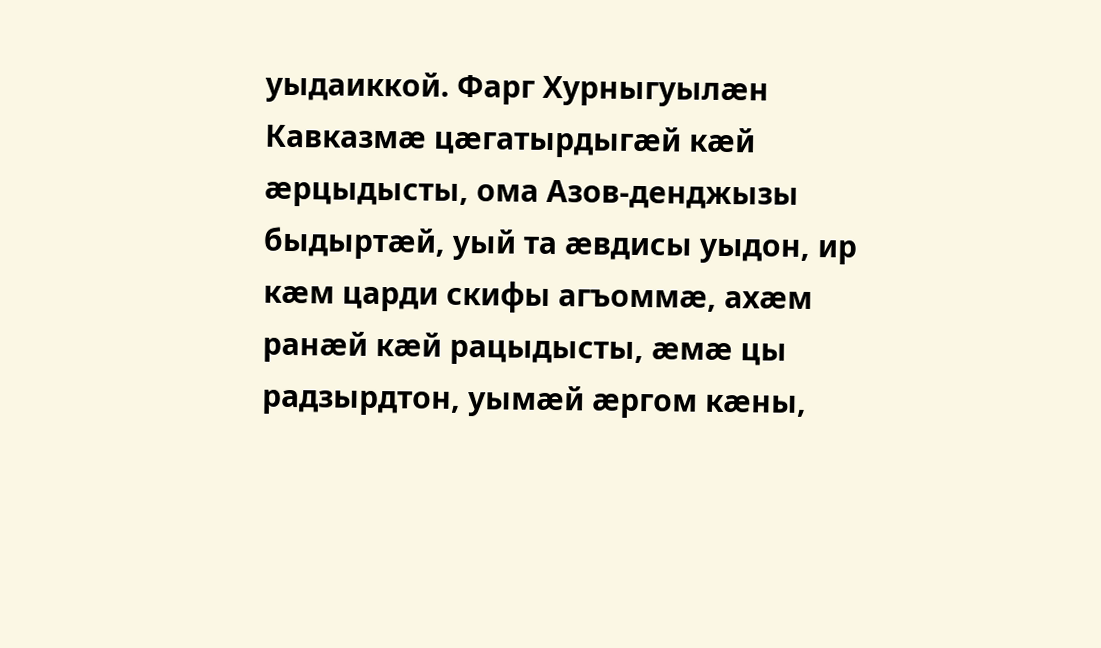уыдаиккой. Фарг Хурныгуылæн Кавказмæ цæгатырдыгæй кæй æрцыдысты, ома Азов-денджызы быдыртæй, уый та æвдисы уыдон, ир кæм царди скифы агъоммæ, ахæм ранæй кæй рацыдысты, æмæ цы радзырдтон, уымæй æргом кæны,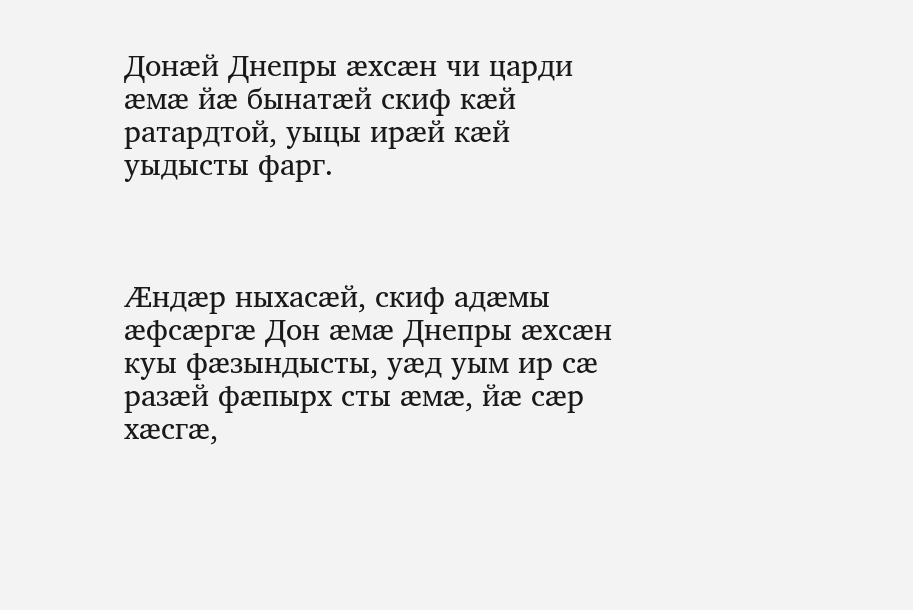Донæй Днепры æхсæн чи царди æмæ йæ бынатæй скиф кæй ратардтой, уыцы ирæй кæй уыдысты фарг.



Æндæр ныхасæй, скиф адæмы æфсæргæ Дон æмæ Днепры æхсæн куы фæзындысты, уæд уым ир сæ разæй фæпырх сты æмæ, йæ сæр хæсгæ,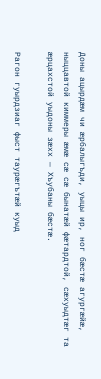Доны ацырдæм чи æрбалыгъди, уыцы ир, ног бæстæ агургæйæ, ныццавтой киммеры æмæ сæ сæ бынатæй фæтардтой, сæхуыдтæг та æрцахстой уыдоны зæхх — Хъубаны бæстæ.

Рагон гуырдзиаг фыст таурæгътæй куыд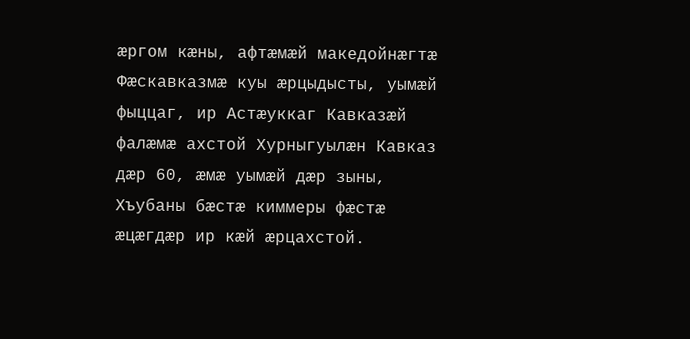æргом кæны, афтæмæй македойнæгтæ Фæскавказмæ куы æрцыдысты, уымæй фыццаг, ир Астæуккаг Кавказæй фалæмæ ахстой Хурныгуылæн Кавказ дæр 60, æмæ уымæй дæр зыны, Хъубаны бæстæ киммеры фæстæ æцæгдæр ир кæй æрцахстой.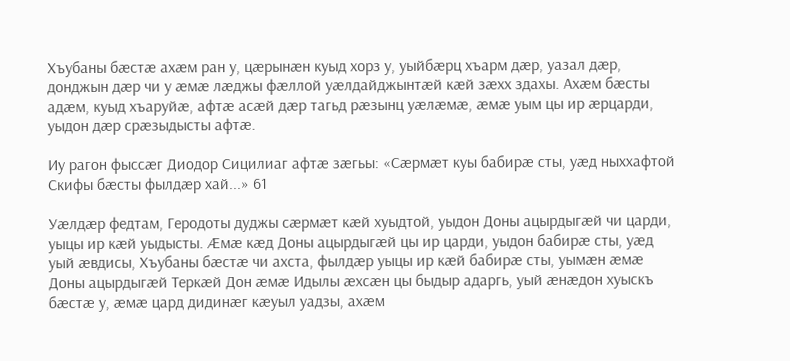Хъубаны бæстæ ахæм ран у, цæрынæн куыд хорз у, уыйбæрц хъарм дæр, уазал дæр, донджын дæр чи у æмæ лæджы фæллой уæлдайджынтæй кæй зæхх здахы. Ахæм бæсты адæм, куыд хъаруйæ, афтæ асæй дæр тагьд рæзынц уæлæмæ, æмæ уым цы ир æрцарди, уыдон дæр срæзыдысты афтæ.

Иу рагон фыссæг Диодор Сицилиаг афтæ зæгьы: «Сæрмæт куы бабирæ сты, уæд ныххафтой Скифы бæсты фылдæр хай...» 61

Уæлдæр федтам, Геродоты дуджы сæрмæт кæй хуыдтой, уыдон Доны ацырдыгæй чи царди, уыцы ир кæй уыдысты. Æмæ кæд Доны ацырдыгæй цы ир царди, уыдон бабирæ сты, уæд уый æвдисы, Хъубаны бæстæ чи ахста, фылдæр уыцы ир кæй бабирæ сты, уымæн æмæ Доны ацырдыгæй Теркæй Дон æмæ Идылы æхсæн цы быдыр адаргь, уый æнæдон хуыскъ бæстæ у, æмæ цард дидинæг кæуыл уадзы, ахæм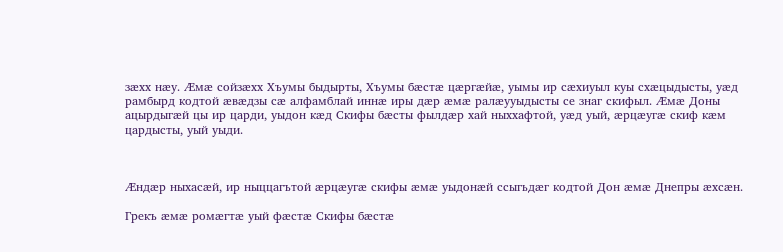зæхх нæу. Æмæ сойзæхх Хъумы быдырты, Хъумы бæстæ цæргæйæ, уымы ир сæхиуыл куы схæцыдысты, уæд рамбырд кодтой æвæдзы сæ алфамблай иннæ иры дæр æмæ ралæууыдысты се знаг скифыл. Æмæ Доны ацырдыгæй цы ир царди, уыдон кæд Скифы бæсты фылдæр хай ныххафтой, уæд уый, æрцæугæ скиф кæм цардысты, уый уыди.



Æндæр ныхасæй, ир ныццагътой æрцæугæ скифы æмæ уыдонæй ссыгьдæг кодтой Дон æмæ Днепры æхсæн.

Грекъ æмæ ромæгтæ уый фæстæ Скифы бæстæ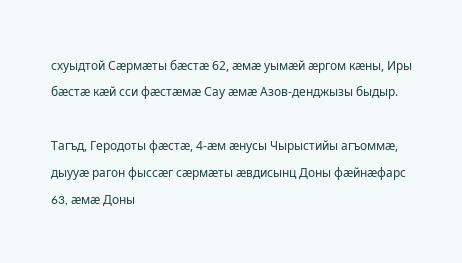схуыдтой Сæрмæты бæстæ 62, æмæ уымæй æргом кæны, Иры бæстæ кæй сси фæстæмæ Сау æмæ Азов-денджызы быдыр.

Тагъд, Геродоты фæстæ, 4-æм æнусы Чырыстийы агъоммæ, дыууæ рагон фыссæг сæрмæты æвдисынц Доны фæйнæфарс 63, æмæ Доны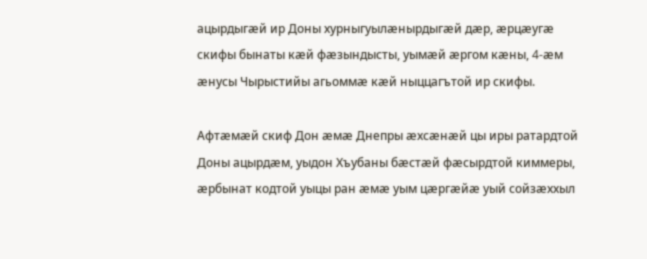ацырдыгæй ир Доны хурныгуылæнырдыгæй дæр, æрцæугæ скифы бынаты кæй фæзындысты, уымæй æргом кæны, 4-æм æнусы Чырыстийы агьоммæ кæй ныццагътой ир скифы.

Афтæмæй скиф Дон æмæ Днепры æхсæнæй цы иры ратардтой Доны ацырдæм, уыдон Хъубаны бæстæй фæсырдтой киммеры, æрбынат кодтой уыцы ран æмæ уым цæргæйæ уый сойзæххыл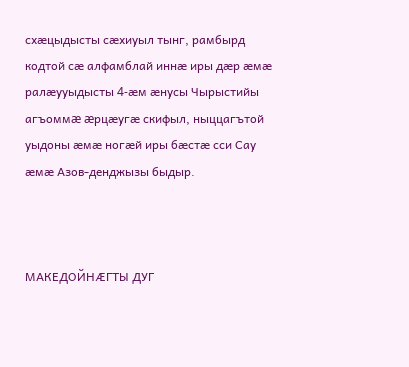схæцыдысты сæхиуыл тынг, рамбырд кодтой сæ алфамблай иннæ иры дæр æмæ ралæууыдысты 4-æм æнусы Чырыстийы агъоммæ æрцæугæ скифыл, ныццагътой уыдоны æмæ ногæй иры бæстæ сси Сау æмæ Азов-денджызы быдыр.



МАКЕДОЙНÆГТЫ ДУГ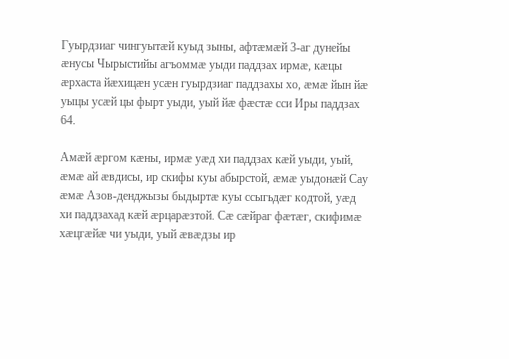Гуырдзиаг чингуытæй куыд зыны, афтæмæй 3-аг дунейы æнусы Чырыстийы агъоммæ уыди паддзах ирмæ, кæцы æрхаста йæхицæн усæн гуырдзиаг паддзахы хо, æмæ йын йæ уыцы усæй цы фырт уыди, уый йæ фæстæ сси Иры паддзах 64.

Амæй æргом кæны, ирмæ уæд хи паддзах кæй уыди, уый, æмæ ай æвдисы, ир скифы куы абырстой, æмæ уыдонæй Сау æмæ Азов-денджызы быдыртæ куы ссыгьдæг кодтой, уæд хи паддзахад кæй æрцарæзтой. Сæ сæйраг фæтæг, скифимæ хæцгæйæ чи уыди, уый æвæдзы ир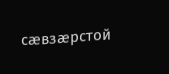сæвзæрстой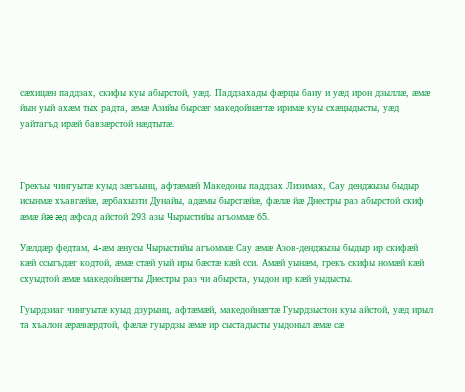сæхицæн паддзах, скифы куы абырстой, уæд. Паддзахады фæрцы баиу и уæд ирон дзыллæ, æмæ йын уый ахæм тых радта, æмæ Азийы бырсæг македойнæгтæ иримæ куы схæцыдысты, уæд уайтагъд ирæй бавзæрстой нæдтытæ.



Грекъы чингуытæ куыд зæгъынц, афтæмæй Македоны паддзах Лизимах, Сау денджызы быдыр исынмæ хъавгæйæ, æрбахызти Дунайы, адæмы бырсгæйæ, фæлæ йæ Днестры раз абырстой скиф æмæ йæ æд æфсад айстой 293 азы Чырыстийы агъоммæ 65.

Уæлдæр федтам, 4-æм æнусы Чырыстийы агъоммæ Сау æмæ Азов-денджызы быдыр ир скифæй кæй ссыгъдæг кодтой, æмæ стæй уый иры бæстæ кæй сси. Амæй уынæм, грекъ скифы номæй кæй схуыдтой æмæ македойнæгты Днестры раз чи абырста, уыдон ир кæй уыдысты.

Гуырдзиаг чингуытæ куыд дзурынц, афтæмæй, македойнæгтæ Гуырдзыстон куы айстой, уæд ирыл та хъалон æрæвæрдтой, фæлæ гуырдзы æмæ ир сыстадысты уыдоныл æмæ сæ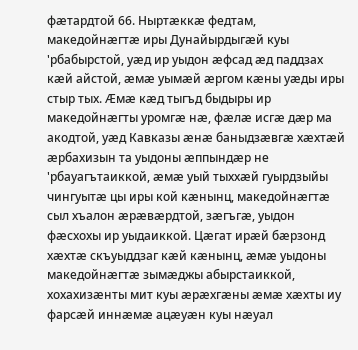фæтардтой 66. Ныртæккæ федтам, македойнæгтæ иры Дунайырдыгæй куы 'рбабырстой, уæд ир уыдон æфсад æд паддзах кæй айстой, æмæ уымæй æргом кæны уæды иры стыр тых. Æмæ кæд тыгъд быдыры ир македойнæгты уромгæ нæ, фæлæ исгæ дæр ма акодтой, уæд Кавказы æнæ баныдзæвгæ хæхтæй æрбахизын та уыдоны æппындæр не 'рбауагътаиккой, æмæ уый тыххæй гуырдзыйы чингуытæ цы иры кой кæнынц, македойнæгтæ сыл хъалон æрæвæрдтой, зæгъгæ, уыдон фæсхохы ир уыдаиккой. Цæгат ирæй бæрзонд хæхтæ скъуыддзаг кæй кæнынц, æмæ уыдоны македойнæгтæ зымæджы абырстаиккой, хохахизæнты мит куы æрæхгæны æмæ хæхты иу фарсæй иннæмæ ацæуæн куы нæуал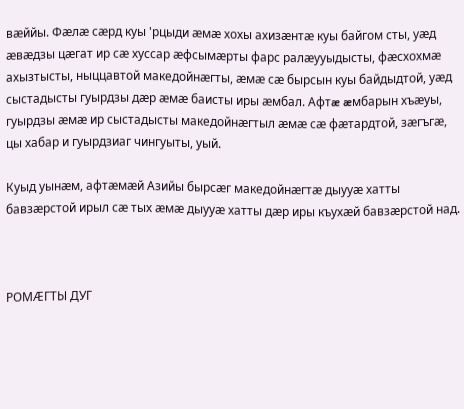вæййы. Фæлæ сæрд куы 'рцыди æмæ хохы ахизæнтæ куы байгом сты, уæд æвæдзы цæгат ир сæ хуссар æфсымæрты фарс ралæууыдысты, фæсхохмæ ахызтысты, ныццавтой македойнæгты, æмæ сæ бырсын куы байдыдтой, уæд сыстадысты гуырдзы дæр æмæ баисты иры æмбал. Афтæ æмбарын хъæуы, гуырдзы æмæ ир сыстадысты македойнæгтыл æмæ сæ фæтардтой, зæгъгæ, цы хабар и гуырдзиаг чингуыты, уый.

Куыд уынæм, афтæмæй Азийы бырсæг македойнæгтæ дыууæ хатты бавзæрстой ирыл сæ тых æмæ дыууæ хатты дæр иры къухæй бавзæрстой над.



РОМÆГТЫ ДУГ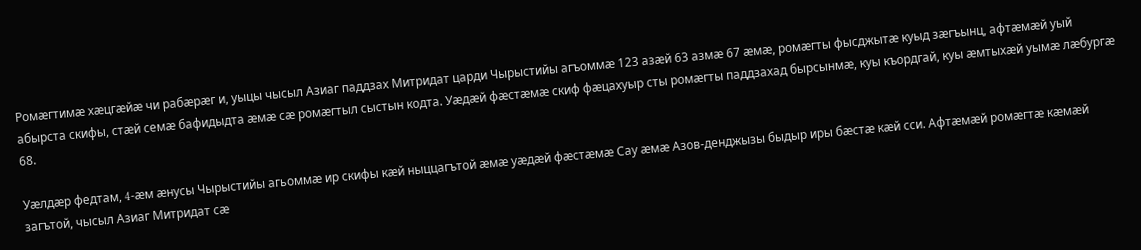Ромæгтимæ хæцгæйæ чи рабæрæг и, уыцы чысыл Азиаг паддзах Митридат царди Чырыстийы агъоммæ 123 азæй 63 азмæ 67 æмæ, ромæгты фысджытæ куыд зæгъынц, афтæмæй уый абырста скифы, стæй семæ бафидыдта æмæ сæ ромæгтыл сыстын кодта. Уæдæй фæстæмæ скиф фæцахуыр сты ромæгты паддзахад бырсынмæ, куы къордгай, куы æмтыхæй уымæ лæбургæ 68.

Уæлдæр федтам, 4-æм æнусы Чырыстийы агьоммæ ир скифы кæй ныццагътой æмæ уæдæй фæстæмæ Сау æмæ Азов-денджызы быдыр иры бæстæ кæй сси. Афтæмæй ромæгтæ кæмæй загътой, чысыл Азиаг Митридат сæ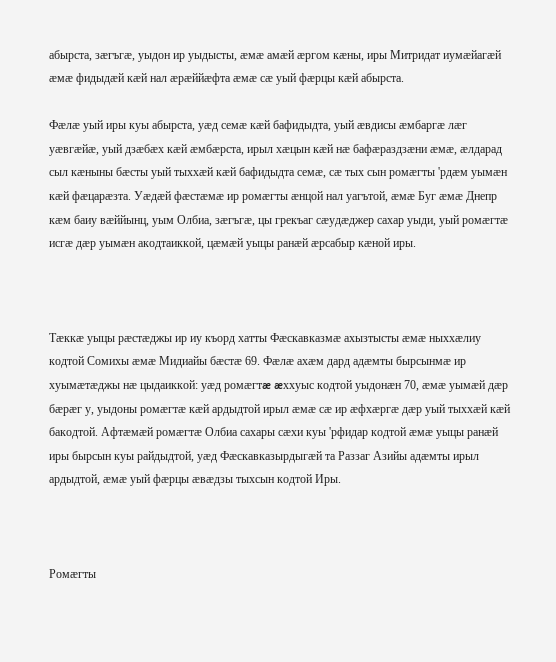абырста, зæгъгæ, уыдон ир уыдысты, æмæ амæй æргом кæны, иры Митридат иумæйагæй æмæ фидыдæй кæй нал æрæййæфта æмæ сæ уый фæрцы кæй абырста.

Фæлæ уый иры куы абырста, уæд семæ кæй бафидыдта, уый æвдисы æмбаргæ лæг уæвгæйæ, уый дзæбæх кæй æмбæрста, ирыл хæцын кæй нæ бафæраздзæни æмæ, æлдарад сыл кæныны бæсты уый тыххæй кæй бафидыдта семæ, сæ тых сын ромæгты 'рдæм уымæн кæй фæцарæзта. Уæдæй фæстæмæ ир ромæгты æнцой нал уагътой, æмæ Буг æмæ Днепр кæм баиу вæййынц, уым Олбиа, зæгъгæ, цы грекъаг сæудæджер сахар уыди, уый ромæгтæ исгæ дæр уымæн акодтаиккой, цæмæй уыцы ранæй æрсабыр кæной иры.



Тæккæ уыцы рæстæджы ир иу къорд хатты Фæскавказмæ ахызтысты æмæ ныххæлиу кодтой Сомихы æмæ Мидиайы бæстæ 69. Фæлæ ахæм дард адæмты бырсынмæ ир хуымæтæджы нæ цыдаиккой: уæд ромæгтæ æххуыс кодтой уыдонæн 70, æмæ уымæй дæр бæрæг у, уыдоны ромæгтæ кæй ардыдтой ирыл æмæ сæ ир æфхæргæ дæр уый тыххæй кæй бакодтой. Афтæмæй ромæгтæ Олбиа сахары сæхи куы 'рфидар кодтой æмæ уыцы ранæй иры бырсын куы райдыдтой, уæд Фæскавказырдыгæй та Раззаг Азийы адæмты ирыл ардыдтой, æмæ уый фæрцы æвæдзы тыхсын кодтой Иры.



Ромæгты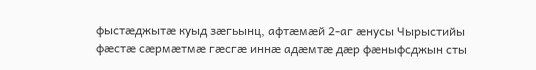фыстæджытæ куыд зæгьынц, афтæмæй 2-аг æнусы Чырыстийы фæстæ сæрмæтмæ гæсгæ иннæ адæмтæ дæр фæныфсджын сты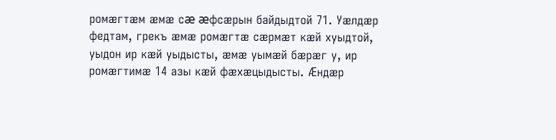ромæгтæм æмæ сæ æфсæрын байдыдтой 71. Уæлдæр федтам, грекъ æмæ ромæгтæ сæрмæт кæй хуыдтой, уыдон ир кæй уыдысты, æмæ уымæй бæрæг у, ир ромæгтимæ 14 азы кæй фæхæцыдысты. Æндæр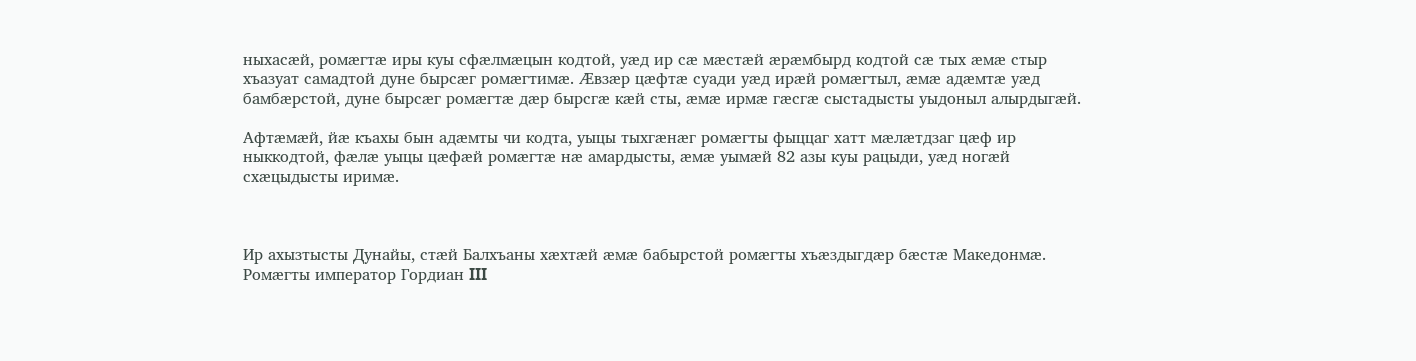ныхасæй, ромæгтæ иры куы сфæлмæцын кодтой, уæд ир сæ мæстæй æрæмбырд кодтой сæ тых æмæ стыр хъазуат самадтой дуне бырсæг ромæгтимæ. Æвзæр цæфтæ суади уæд ирæй ромæгтыл, æмæ адæмтæ уæд бамбæрстой, дуне бырсæг ромæгтæ дæр бырсгæ кæй сты, æмæ ирмæ гæсгæ сыстадысты уыдоныл алырдыгæй.

Афтæмæй, йæ къахы бын адæмты чи кодта, уыцы тыхгæнæг ромæгты фыццаг хатт мæлæтдзаг цæф ир ныккодтой, фæлæ уыцы цæфæй ромæгтæ нæ амардысты, æмæ уымæй 82 азы куы рацыди, уæд ногæй схæцыдысты иримæ.



Ир ахызтысты Дунайы, стæй Балхъаны хæхтæй æмæ бабырстой ромæгты хъæздыгдæр бæстæ Македонмæ. Ромæгты император Гордиан III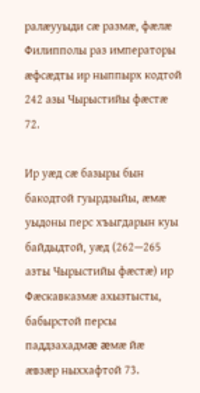ралæууыди сæ размæ, фæлæ Филипполы раз императоры æфсæдты ир ныппырх кодтой 242 азы Чырыстийы фæстæ 72.

Ир уæд сæ базыры бын бакодтой гуырдзыйы, æмæ уыдоны перс хъыгдарын куы байдыдтой, уæд (262—265 азты Чырыстийы фæстæ) ир Фæскавказмæ ахызтысты, бабырстой персы паддзахадмæ æмæ йæ æвзæр ныххафтой 73.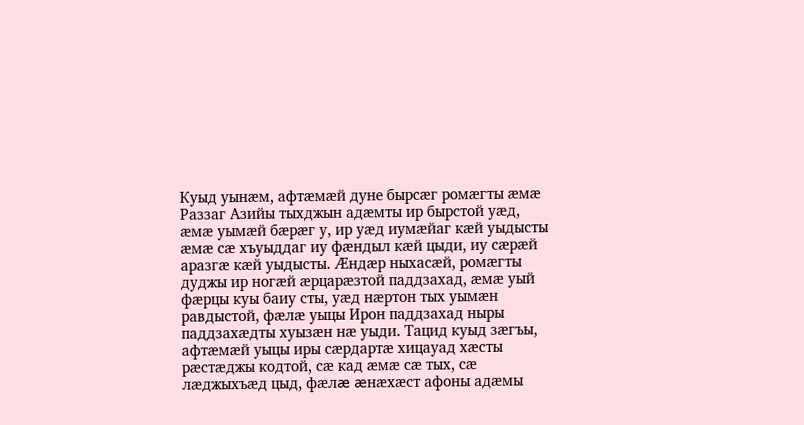Куыд уынæм, афтæмæй дуне бырсæг ромæгты æмæ Раззаг Азийы тыхджын адæмты ир бырстой уæд, æмæ уымæй бæрæг у, ир уæд иумæйаг кæй уыдысты æмæ сæ хъуыддаг иу фæндыл кæй цыди, иу сæрæй аразгæ кæй уыдысты. Æндæр ныхасæй, ромæгты дуджы ир ногæй æрцарæзтой паддзахад, æмæ уый фæрцы куы баиу сты, уæд нæртон тых уымæн равдыстой, фæлæ уыцы Ирон паддзахад ныры паддзахæдты хуызæн нæ уыди. Тацид куыд зæгъы, афтæмæй уыцы иры сæрдартæ хицауад хæсты рæстæджы кодтой, сæ кад æмæ сæ тых, сæ лæджыхъæд цыд, фæлæ æнæхæст афоны адæмы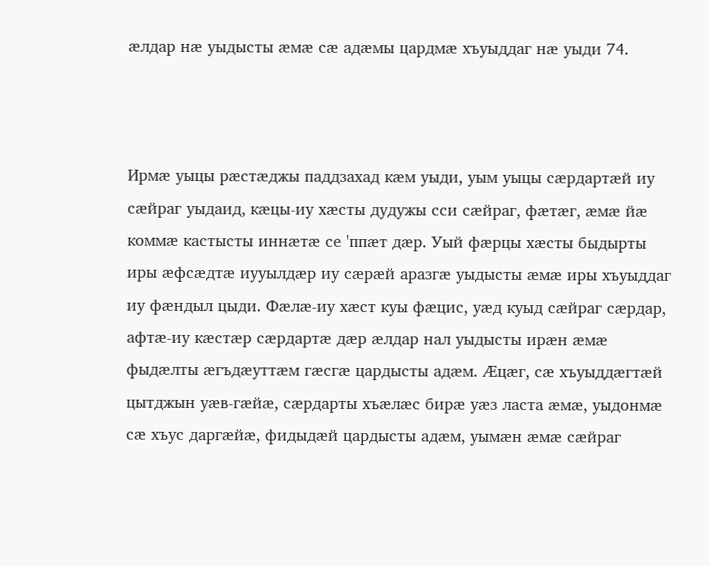æлдар нæ уыдысты æмæ сæ адæмы цардмæ хъуыддаг нæ уыди 74.



Ирмæ уыцы рæстæджы паддзахад кæм уыди, уым уыцы сæрдартæй иу сæйраг уыдаид, кæцы-иу хæсты дудужы сси сæйраг, фæтæг, æмæ йæ коммæ кастысты иннæтæ се 'ппæт дæр. Уый фæрцы хæсты быдырты иры æфсæдтæ иууылдæр иу сæрæй аразгæ уыдысты æмæ иры хъуыддаг иу фæндыл цыди. Фæлæ-иу хæст куы фæцис, уæд куыд сæйраг сæрдар, афтæ-иу кæстæр сæрдартæ дæр æлдар нал уыдысты ирæн æмæ фыдæлты æгъдæуттæм гæсгæ цардысты адæм. Æцæг, сæ хъуыддæгтæй цытджын уæв-гæйæ, сæрдарты хъæлæс бирæ уæз ласта æмæ, уыдонмæ сæ хъус даргæйæ, фидыдæй цардысты адæм, уымæн æмæ сæйраг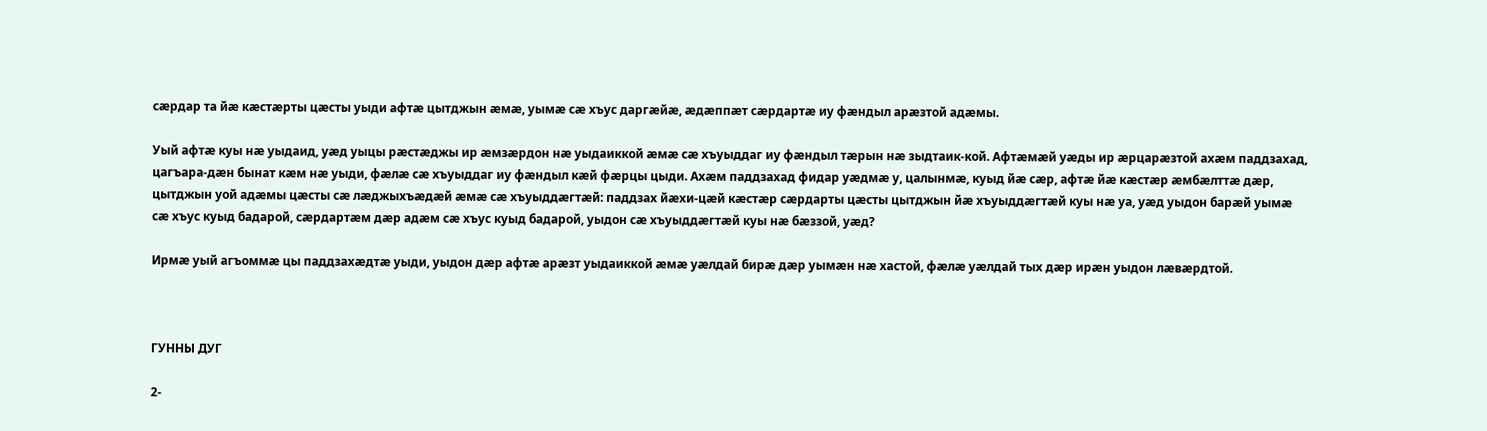сæрдар та йæ кæстæрты цæсты уыди афтæ цытджын æмæ, уымæ сæ хъус даргæйæ, æдæппæт сæрдартæ иу фæндыл арæзтой адæмы.

Уый афтæ куы нæ уыдаид, уæд уыцы рæстæджы ир æмзæрдон нæ уыдаиккой æмæ сæ хъуыддаг иу фæндыл тæрын нæ зыдтаик-кой. Афтæмæй уæды ир æрцарæзтой ахæм паддзахад, цагъара-дæн бынат кæм нæ уыди, фæлæ сæ хъуыддаг иу фæндыл кæй фæрцы цыди. Ахæм паддзахад фидар уæдмæ у, цалынмæ, куыд йæ сæр, афтæ йæ кæстæр æмбæлттæ дæр, цытджын уой адæмы цæсты сæ лæджыхъæдæй æмæ сæ хъуыддæгтæй: паддзах йæхи-цæй кæстæр сæрдарты цæсты цытджын йæ хъуыддæгтæй куы нæ уа, уæд уыдон барæй уымæ сæ хъус куыд бадарой, сæрдартæм дæр адæм сæ хъус куыд бадарой, уыдон сæ хъуыддæгтæй куы нæ бæззой, уæд?

Ирмæ уый агъоммæ цы паддзахæдтæ уыди, уыдон дæр афтæ арæзт уыдаиккой æмæ уæлдай бирæ дæр уымæн нæ хастой, фæлæ уæлдай тых дæр ирæн уыдон лæвæрдтой.



ГУННЫ ДУГ

2-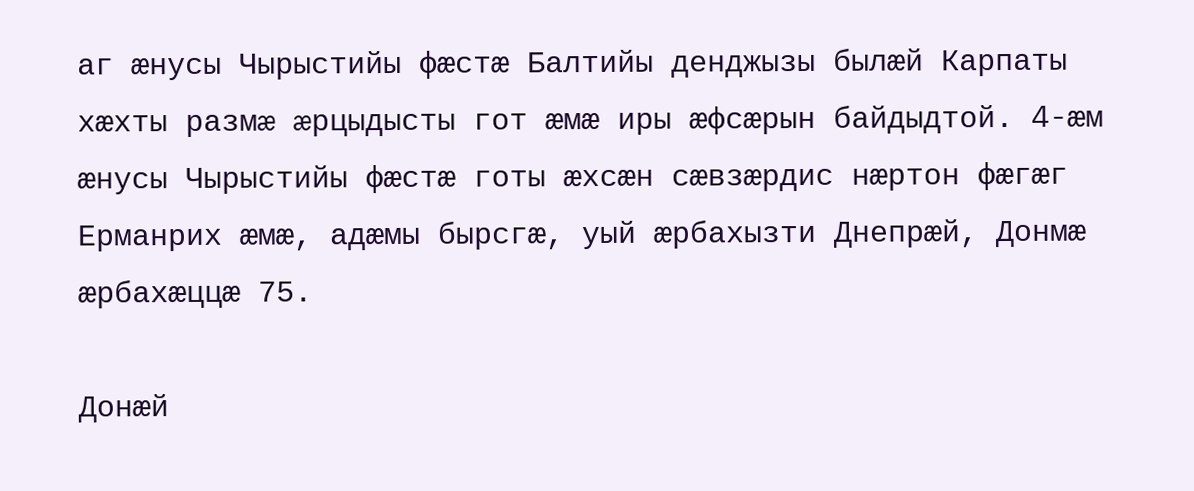аг æнусы Чырыстийы фæстæ Балтийы денджызы былæй Карпаты хæхты размæ æрцыдысты гот æмæ иры æфсæрын байдыдтой. 4-æм æнусы Чырыстийы фæстæ готы æхсæн сæвзæрдис нæртон фæгæг Ерманрих æмæ, адæмы бырсгæ, уый æрбахызти Днепрæй, Донмæ æрбахæццæ 75.

Донæй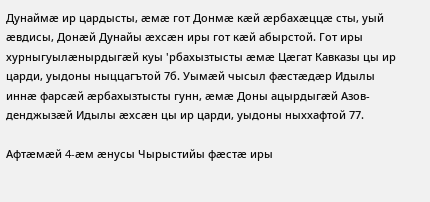Дунаймæ ир цардысты, æмæ гот Донмæ кæй æрбахæццæ сты, уый æвдисы, Донæй Дунайы æхсæн иры гот кæй абырстой. Гот иры хурныгуылæнырдыгæй куы 'рбахызтысты æмæ Цæгат Кавказы цы ир царди, уыдоны ныццагътой 7б. Уымæй чысыл фæстæдæр Идылы иннæ фарсæй æрбахызтысты гунн, æмæ Доны ацырдыгæй Азов-денджызæй Идылы æхсæн цы ир царди, уыдоны ныххафтой 77.

Афтæмæй 4-æм æнусы Чырыстийы фæстæ иры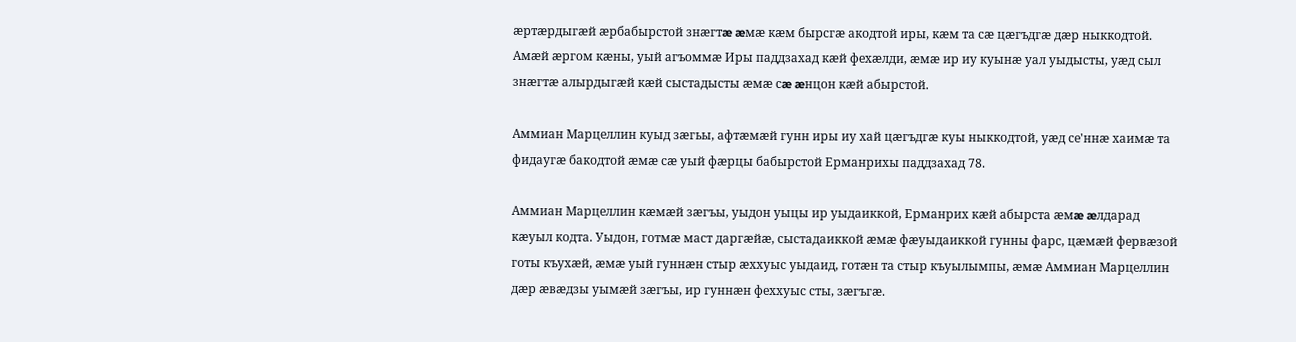æртæрдыгæй æрбабырстой знæгтæ æмæ кæм бырсгæ акодтой иры, кæм та сæ цæгъдгæ дæр ныккодтой. Амæй æргом кæны, уый агъоммæ Иры паддзахад кæй фехæлди, æмæ ир иу куынæ уал уыдысты, уæд сыл знæгтæ алырдыгæй кæй сыстадысты æмæ сæ æнцон кæй абырстой.

Аммиан Марцеллин куыд зæгьы, афтæмæй гунн иры иу хай цæгъдгæ куы ныккодтой, уæд се'ннæ хаимæ та фидаугæ бакодтой æмæ сæ уый фæрцы бабырстой Ерманрихы паддзахад 78.

Аммиан Марцеллин кæмæй зæгъы, уыдон уыцы ир уыдаиккой, Ерманрих кæй абырста æмæ æлдарад кæуыл кодта. Уыдон, готмæ маст даргæйæ, сыстадаиккой æмæ фæуыдаиккой гунны фарс, цæмæй фервæзой готы къухæй, æмæ уый гуннæн стыр æххуыс уыдаид, готæн та стыр къуылымпы, æмæ Аммиан Марцеллин дæр æвæдзы уымæй зæгъы, ир гуннæн феххуыс сты, зæгъгæ.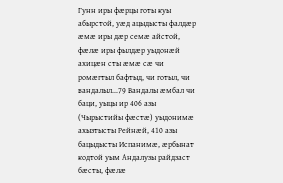Гунн иры фæрцы готы куы абырстой, уæд ацыдысты фалдæр æмæ иры дæр семæ айстой, фæлæ иры фылдæр уыдонæй ахицæн сты æмæ сæ чи ромæгтыл бафтыд, чи готыл, чи вандалыл...79 Вандалы æмбал чи баци, уыцы ир 406 азы (Чырыстийы фæстæ) уыдонимæ ахызтысты Рейнæй, 410 азы бацыдысты Испанимæ, æрбынат кодтой уым Андалузы райдзаст бæсты, фæлæ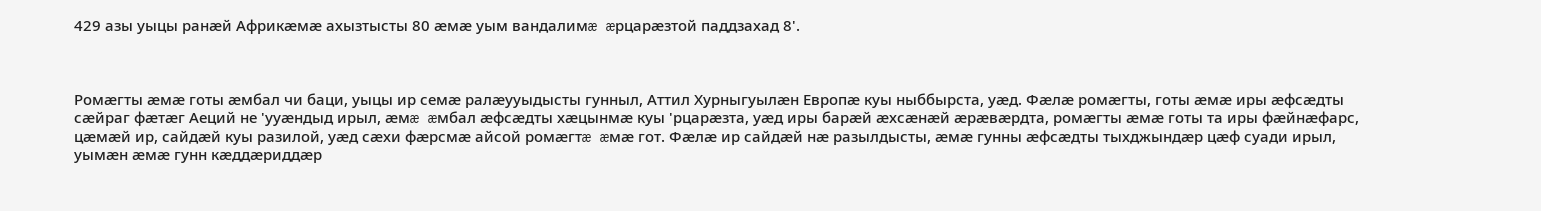429 азы уыцы ранæй Африкæмæ ахызтысты 80 æмæ уым вандалимæ æрцарæзтой паддзахад 8'.



Ромæгты æмæ готы æмбал чи баци, уыцы ир семæ ралæууыдысты гунныл, Аттил Хурныгуылæн Европæ куы ныббырста, уæд. Фæлæ ромæгты, готы æмæ иры æфсæдты сæйраг фæтæг Аеций не 'ууæндыд ирыл, æмæ æмбал æфсæдты хæцынмæ куы 'рцарæзта, уæд иры барæй æхсæнæй æрæвæрдта, ромæгты æмæ готы та иры фæйнæфарс, цæмæй ир, сайдæй куы разилой, уæд сæхи фæрсмæ айсой ромæгтæ æмæ гот. Фæлæ ир сайдæй нæ разылдысты, æмæ гунны æфсæдты тыхджындæр цæф суади ирыл, уымæн æмæ гунн кæддæриддæр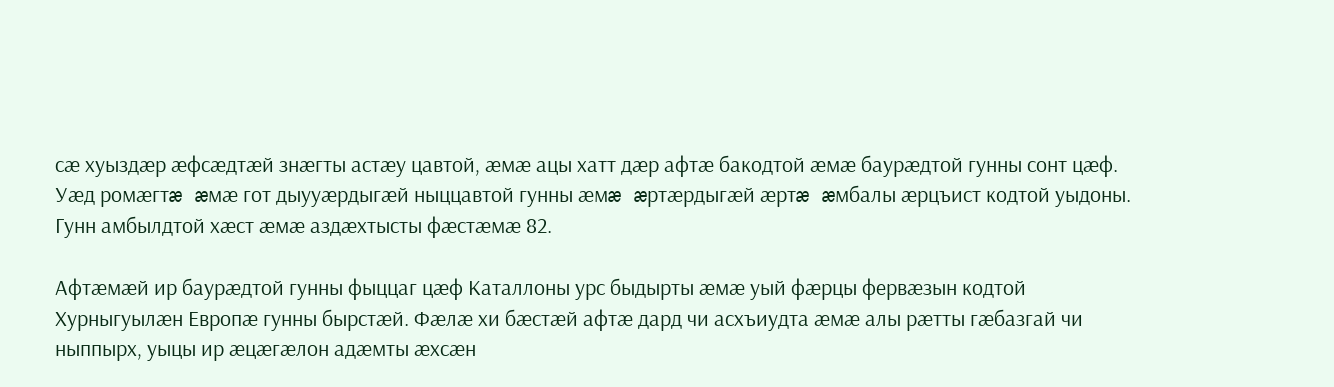сæ хуыздæр æфсæдтæй знæгты астæу цавтой, æмæ ацы хатт дæр афтæ бакодтой æмæ баурæдтой гунны сонт цæф. Уæд ромæгтæ æмæ гот дыууæрдыгæй ныццавтой гунны æмæ æртæрдыгæй æртæ æмбалы æрцъист кодтой уыдоны. Гунн амбылдтой хæст æмæ аздæхтысты фæстæмæ 82.

Афтæмæй ир баурæдтой гунны фыццаг цæф Каталлоны урс быдырты æмæ уый фæрцы фервæзын кодтой Хурныгуылæн Европæ гунны бырстæй. Фæлæ хи бæстæй афтæ дард чи асхъиудта æмæ алы рæтты гæбазгай чи ныппырх, уыцы ир æцæгæлон адæмты æхсæн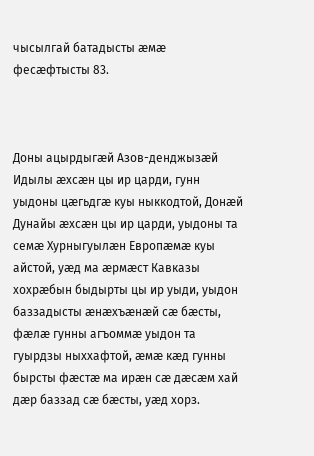чысылгай батадысты æмæ фесæфтысты 83.



Доны ацырдыгæй Азов-денджызæй Идылы æхсæн цы ир царди, гунн уыдоны цæгьдгæ куы ныккодтой, Донæй Дунайы æхсæн цы ир царди, уыдоны та семæ Хурныгуылæн Европæмæ куы айстой, уæд ма æрмæст Кавказы хохрæбын быдырты цы ир уыди, уыдон баззадысты æнæхъæнæй сæ бæсты, фæлæ гунны агъоммæ уыдон та гуырдзы ныххафтой, æмæ кæд гунны бырсты фæстæ ма ирæн сæ дæсæм хай дæр баззад сæ бæсты, уæд хорз.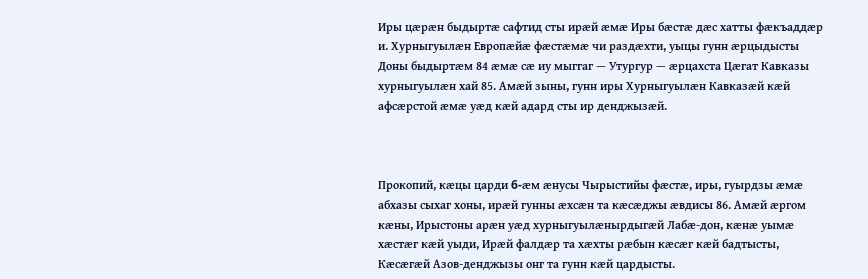Иры цæрæн быдыртæ сафтид сты ирæй æмæ Иры бæстæ дæс хатты фæкъаддæр и. Хурныгуылæн Европæйæ фæстæмæ чи раздæхти, уыцы гунн æрцыдысты Доны быдыртæм 84 æмæ сæ иу мыггаг — Утургур — æрцахста Цæгат Кавказы хурныгуылæн хай 85. Амæй зыны, гунн иры Хурныгуылæн Кавказæй кæй афсæрстой æмæ уæд кæй адард сты ир денджызæй.



Прокопий, кæцы царди 6-æм æнусы Чырыстийы фæстæ, иры, гуырдзы æмæ абхазы сыхаг хоны, ирæй гунны æхсæн та кæсæджы æвдисы 86. Амæй æргом кæны, Ирыстоны арæн уæд хурныгуылæнырдыгæй Лабæ-дон, кæнæ уымæ хæстæг кæй уыди, Ирæй фалдæр та хæхты рæбын кæсæг кæй бадтысты, Кæсæгæй Азов-денджызы онг та гунн кæй цардысты.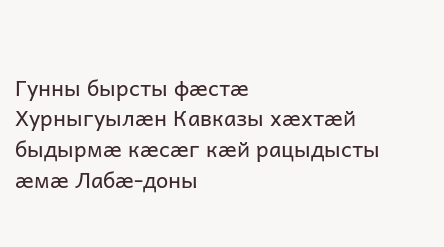Гунны бырсты фæстæ Хурныгуылæн Кавказы хæхтæй быдырмæ кæсæг кæй рацыдысты æмæ Лабæ-доны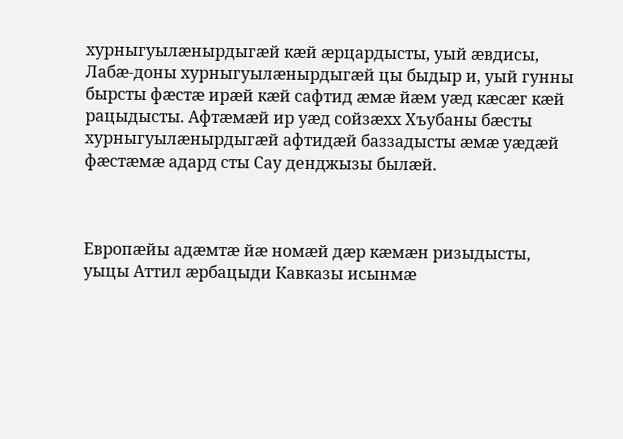хурныгуылæнырдыгæй кæй æрцардысты, уый æвдисы, Лабæ-доны хурныгуылæнырдыгæй цы быдыр и, уый гунны бырсты фæстæ ирæй кæй сафтид æмæ йæм уæд кæсæг кæй рацыдысты. Афтæмæй ир уæд сойзæхх Хъубаны бæсты хурныгуылæнырдыгæй афтидæй баззадысты æмæ уæдæй фæстæмæ адард сты Сау денджызы былæй.



Европæйы адæмтæ йæ номæй дæр кæмæн ризыдысты, уыцы Аттил æрбацыди Кавказы исынмæ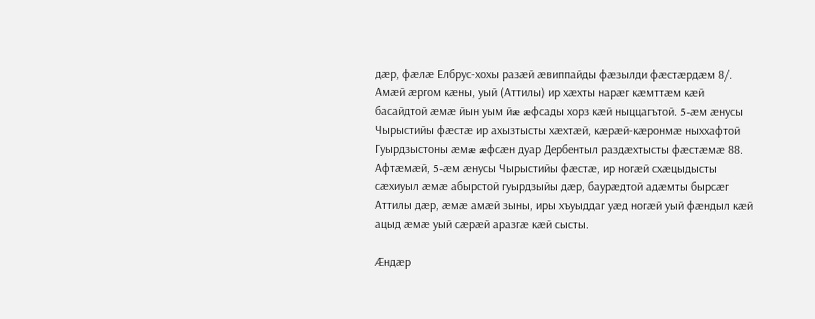дæр, фæлæ Елбрус-хохы разæй æвиппайды фæзылди фæстæрдæм 8/. Амæй æргом кæны, уый (Аттилы) ир хæхты нарæг кæмттæм кæй басайдтой æмæ йын уым йæ æфсады хорз кæй ныццагътой. 5-æм æнусы Чырыстийы фæстæ ир ахызтысты хæхтæй, кæрæй-кæронмæ ныххафтой Гуырдзыстоны æмæ æфсæн дуар Дербентыл раздæхтысты фæстæмæ 88. Афтæмæй, 5-æм æнусы Чырыстийы фæстæ, ир ногæй схæцыдысты сæхиуыл æмæ абырстой гуырдзыйы дæр, баурæдтой адæмты бырсæг Аттилы дæр, æмæ амæй зыны, иры хъуыддаг уæд ногæй уый фæндыл кæй ацыд æмæ уый сæрæй аразгæ кæй сысты.

Æндæр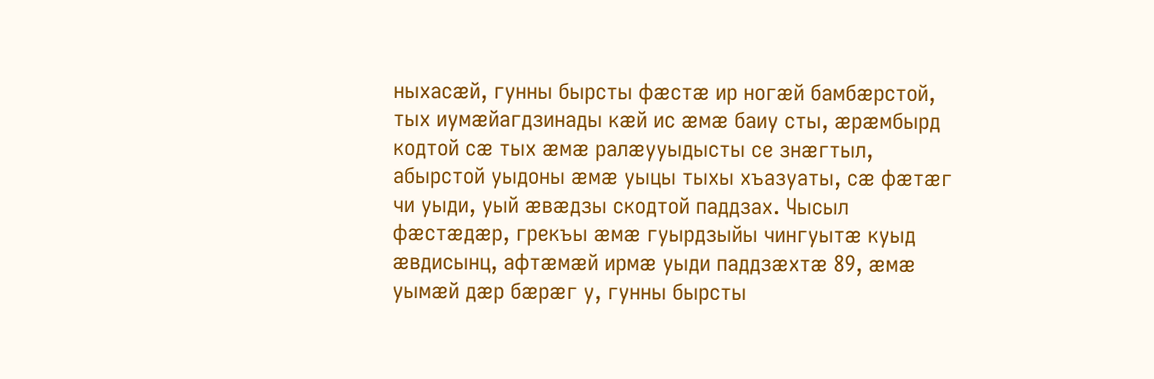ныхасæй, гунны бырсты фæстæ ир ногæй бамбæрстой, тых иумæйагдзинады кæй ис æмæ баиу сты, æрæмбырд кодтой сæ тых æмæ ралæууыдысты се знæгтыл, абырстой уыдоны æмæ уыцы тыхы хъазуаты, сæ фæтæг чи уыди, уый æвæдзы скодтой паддзах. Чысыл фæстæдæр, грекъы æмæ гуырдзыйы чингуытæ куыд æвдисынц, афтæмæй ирмæ уыди паддзæхтæ 89, æмæ уымæй дæр бæрæг у, гунны бырсты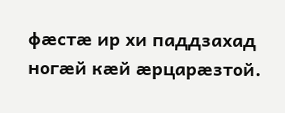фæстæ ир хи паддзахад ногæй кæй æрцарæзтой.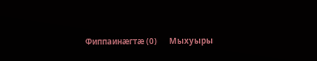Фиппаинæгтæ (0)      Мыхуыры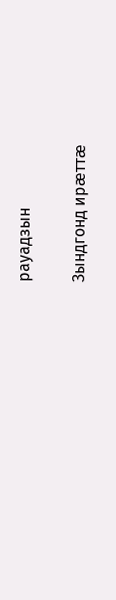рауадзын

Зындгонд ирæттæ